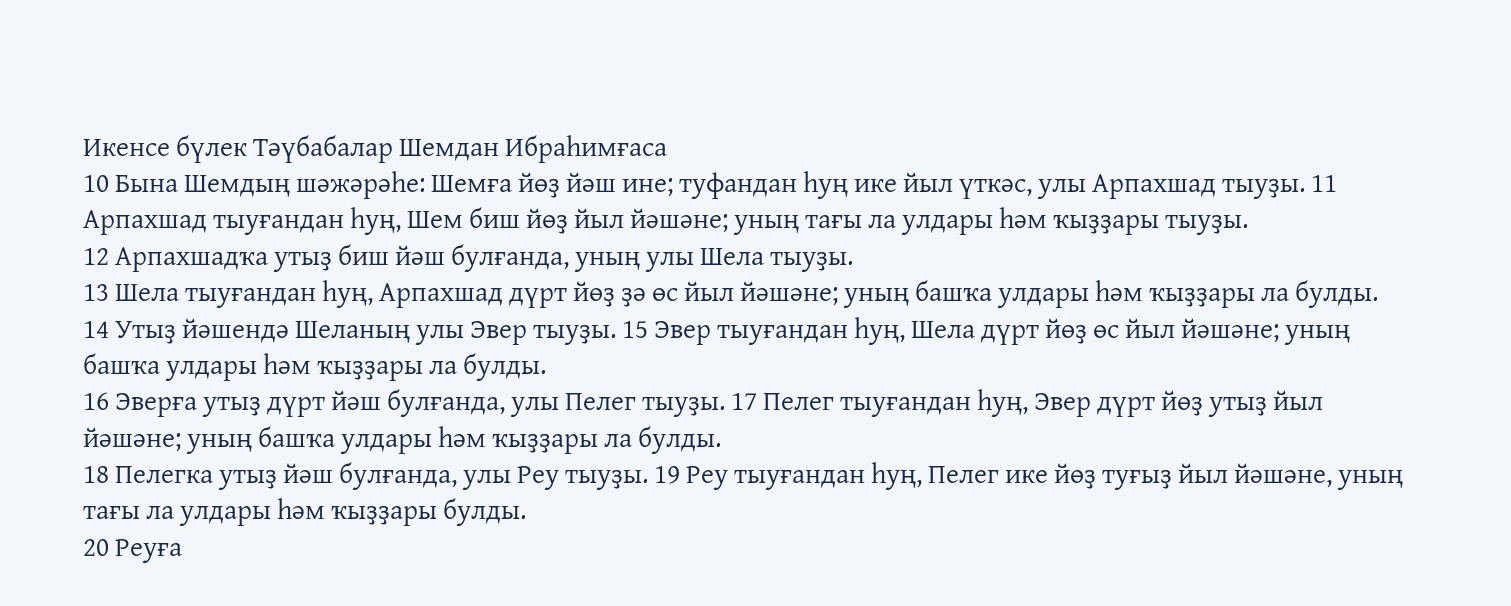Икенсе бүлек Тәүбабалар Шемдан Ибраһимғаса
10 Бына Шемдың шәжәрәһе: Шемға йөҙ йәш ине; туфандан һуң ике йыл үткәс, улы Арпахшад тыуҙы. 11 Арпахшад тыуғандан һуң, Шем биш йөҙ йыл йәшәне; уның тағы ла улдары һәм ҡыҙҙары тыуҙы.
12 Арпахшадҡа утыҙ биш йәш булғанда, уның улы Шела тыуҙы.
13 Шела тыуғандан һуң, Арпахшад дүрт йөҙ ҙә өс йыл йәшәне; уның башҡа улдары һәм ҡыҙҙары ла булды.
14 Утыҙ йәшендә Шеланың улы Эвер тыуҙы. 15 Эвер тыуғандан һуң, Шела дүрт йөҙ өс йыл йәшәне; уның башҡа улдары һәм ҡыҙҙары ла булды.
16 Эверға утыҙ дүрт йәш булғанда, улы Пелег тыуҙы. 17 Пелег тыуғандан һуң, Эвер дүрт йөҙ утыҙ йыл йәшәне; уның башҡа улдары һәм ҡыҙҙары ла булды.
18 Пелегка утыҙ йәш булғанда, улы Реу тыуҙы. 19 Реу тыуғандан һуң, Пелег ике йөҙ туғыҙ йыл йәшәне, уның тағы ла улдары һәм ҡыҙҙары булды.
20 Реуға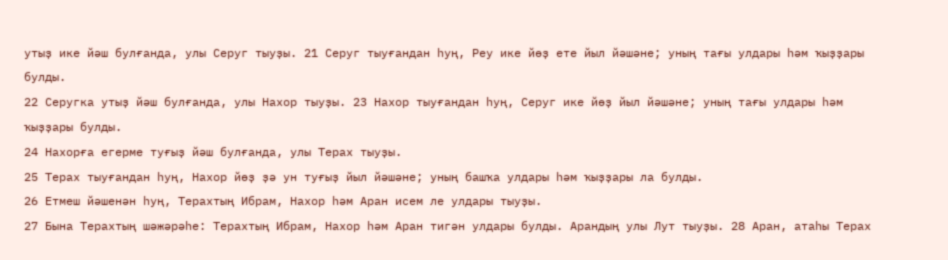утыҙ ике йәш булғанда, улы Серуг тыуҙы. 21 Серуг тыуғандан һуң, Реу ике йөҙ ете йыл йәшәне; уның тағы улдары һәм ҡыҙҙары булды.
22 Серугка утыҙ йәш булғанда, улы Нахор тыуҙы. 23 Нахор тыуғандан һуң, Серуг ике йөҙ йыл йәшәне; уның тағы улдары һәм ҡыҙҙары булды.
24 Нахорға егерме туғыҙ йәш булғанда, улы Терах тыуҙы.
25 Терах тыуғандан һуң, Нахор йөҙ ҙә ун туғыҙ йыл йәшәне; уның башҡа улдары һәм ҡыҙҙары ла булды.
26 Етмеш йәшенән һуң, Терахтың Ибрам, Нахор һәм Аран исем ле улдары тыуҙы.
27 Бына Терахтың шәжәрәһе: Терахтың Ибрам, Нахор һәм Аран тигән улдары булды. Арандың улы Лут тыуҙы. 28 Аран, атаһы Терах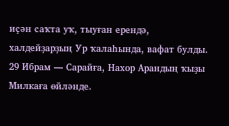иҫән саҡта уҡ, тыуған ерендә, халдейҙарҙың Ур ҡалаһында, вафат булды. 29 Ибрам — Сарайға, Нахор Арандың ҡыҙы Милкаға өйләнде.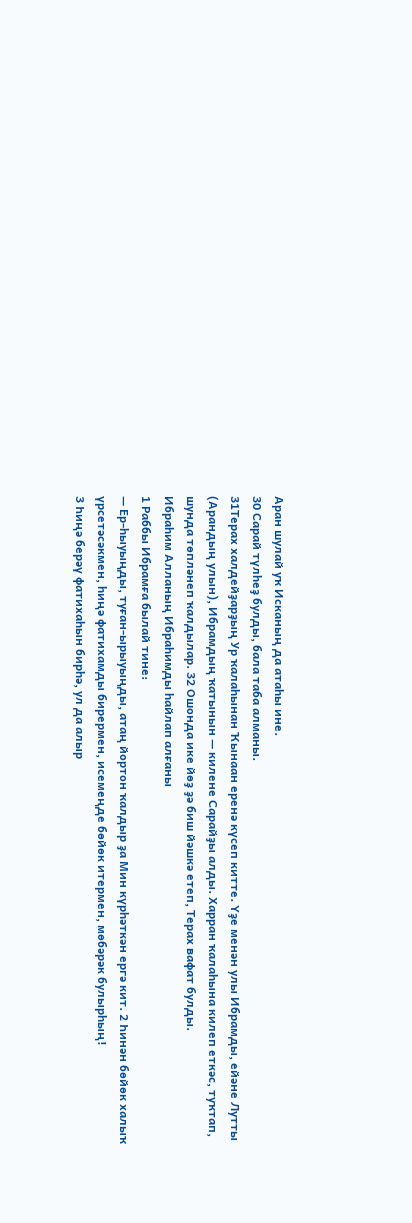Аран шулай уҡ Исканың да атаһы ине.
30 Сарай түлһеҙ булды, бала таба алманы.
31Терах халдейҙарҙың Ур ҡалаһынан Ҡынаан еренә күсеп китте. Үҙе менән улы Ибрамды, ейәне Лутты (Арандың улын), Ибрамдың ҡатынын — килене Сарайҙы алды. Харран ҡалаһына килеп еткәс, туҡтап, шунда төпләнеп ҡалдылар. 32 Ошонда ике йөҙ ҙә биш йәшкә етеп, Терах вафат булды.
Ибраһим Алланың Ибраһимды һайлап алғаны
1 Раббы Ибрамға былай тине:
— Ер-һыуыңды, туған-ырыуыңды, атаң йортон ҡалдыр ҙа Мин күрһәткән ергә кит. 2 Һинән бөйөк халыҡ үрсетәсәкмен, һиңә фатихамды бирермен, исемеңде бөйөк итермен, мөбәрәк булырһың!
3 Һиңә берәү фатихаһын бирһә, ул да алыр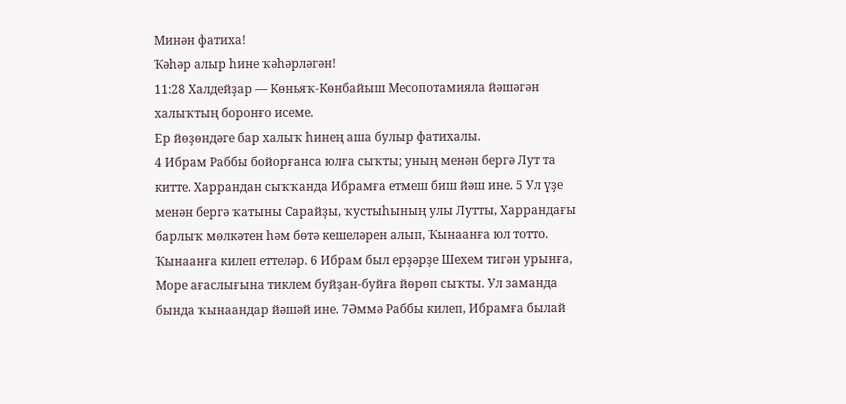Минән фатиха!
Ҡәһәр алыр һине ҡәһәрләгән!
11:28 Халдейҙар — Көньяҡ-Көнбайыш Месопотамияла йәшәгән халыҡтың боронғо исеме.
Ер йөҙөндәге бар халыҡ һинең аша булыр фатихалы.
4 Ибрам Раббы бойорғанса юлға сыҡты; уның менән бергә Лут та китте. Харрандан сыҡҡанда Ибрамға етмеш биш йәш ине. 5 Ул үҙе менән бергә ҡатыны Сарайҙы, ҡустыһының улы Лутты, Харрандағы барлыҡ мөлкәтен һәм бөтә кешеләрен алып, Ҡынаанға юл тотто.
Ҡынаанға килеп еттеләр. 6 Ибрам был ерҙәрҙе Шехем тигән урынға, Море ағаслығына тиклем буйҙан-буйға йөрөп сыҡты. Ул заманда бында ҡынаандар йәшәй ине. 7Әммә Раббы килеп, Ибрамға былай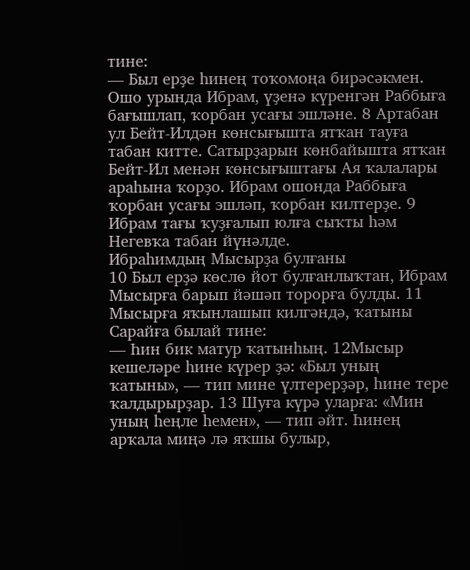тине:
— Был ерҙе һинең тоҡомоңа бирәсәкмен.
Ошо урында Ибрам, үҙенә күренгән Раббыға бағышлап, ҡорбан усағы эшләне. 8 Артабан ул Бейт-Илдән көнсығышта ятҡан тауға табан китте. Сатырҙарын көнбайышта ятҡан Бейт-Ил менән көнсығыштағы Ая ҡалалары араһына ҡорҙо. Ибрам ошонда Раббыға ҡорбан усағы эшләп, ҡорбан килтерҙе. 9 Ибрам тағы ҡуҙғалып юлға сыҡты һәм Негевҡа табан йүнәлде.
Ибраһимдың Мысырҙа булғаны
10 Был ерҙә көслө йот булғанлыҡтан, Ибрам Мысырға барып йәшәп торорға булды. 11 Мысырға яҡынлашып килгәндә, ҡатыны Сарайға былай тине:
— Һин бик матур ҡатынһың. 12Мысыр кешеләре һине күрер ҙә: «Был уның ҡатыны», — тип мине үлтерерҙәр, һине тере ҡалдырырҙар. 13 Шуға күрә уларға: «Мин уның һеңле һемен», — тип әйт. Һинең арҡала миңә лә яҡшы булыр,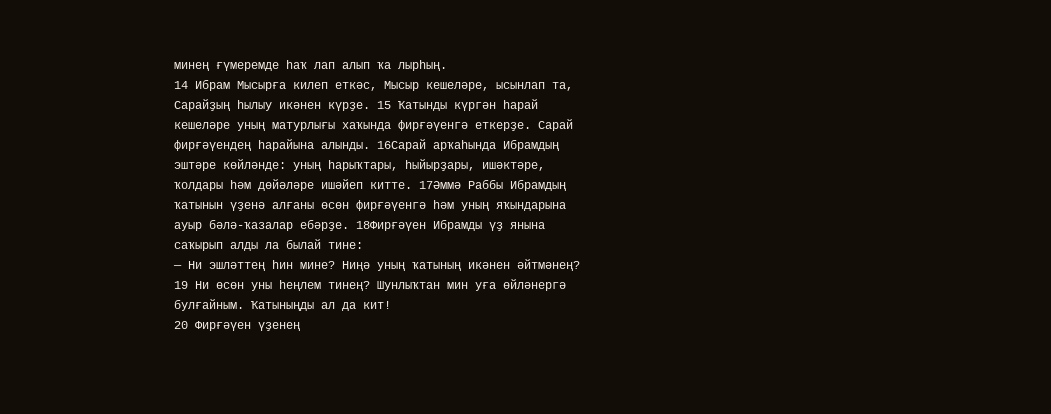минең ғүмеремде һаҡ лап алып ҡа лырһың.
14 Ибрам Мысырға килеп еткәс, Мысыр кешеләре, ысынлап та, Сарайҙың һылыу икәнен күрҙе. 15 Ҡатынды күргән һарай кешеләре уның матурлығы хаҡында фирғәүенгә еткерҙе. Сарай фирғәүендең һарайына алынды. 16Сарай арҡаһында Ибрамдың эштәре көйләнде: уның һарыҡтары, һыйырҙары, ишәктәре, ҡолдары һәм дөйәләре ишәйеп китте. 17Әммә Раббы Ибрамдың ҡатынын үҙенә алғаны өсөн фирғәүенгә һәм уның яҡындарына ауыр бәлә-ҡазалар ебәрҙе. 18Фирғәүен Ибрамды үҙ янына саҡырып алды ла былай тине:
— Ни эшләттең һин мине? Ниңә уның ҡатының икәнен әйтмәнең? 19 Ни өсөн уны һеңлем тинең? Шунлыҡтан мин уға өйләнергә булғайным. Ҡатыныңды ал да кит!
20 Фирғәүен үҙенең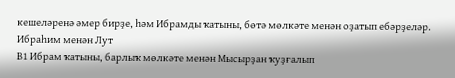кешеләренә әмер бирҙе, һәм Ибрамды ҡатыны, бөтә мөлкәте менән оҙатып ебәрҙеләр.
Ибраһим менән Лут
В1 Ибрам ҡатыны, барлыҡ мөлкәте менән Мысырҙан ҡуҙғалып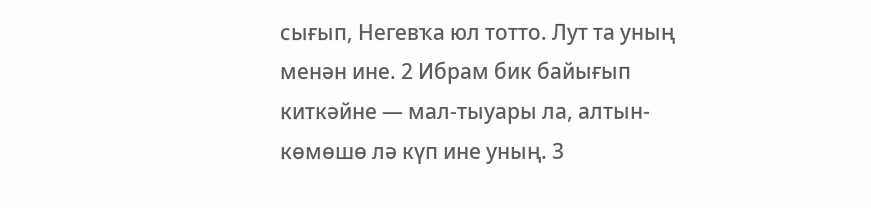сығып, Негевҡа юл тотто. Лут та уның менән ине. 2 Ибрам бик байығып киткәйне — мал-тыуары ла, алтын-көмөшө лә күп ине уның. 3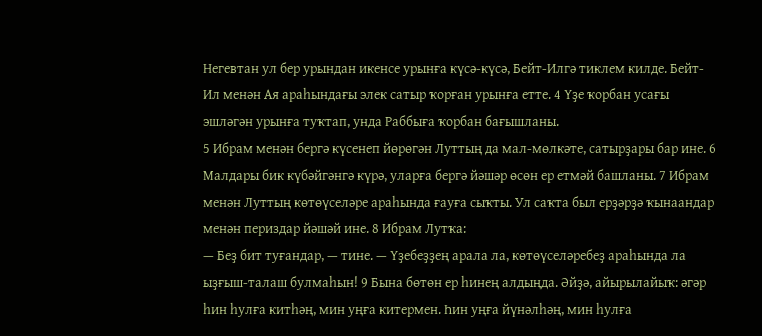Негевтан ул бер урындан икенсе урынға күсә-күсә, Бейт-Илгә тиклем килде. Бейт-Ил менән Ая араһындағы элек сатыр ҡорған урынға етте. 4 Үҙе ҡорбан усағы эшләгән урынға туҡтап, унда Раббыға ҡорбан бағышланы.
5 Ибрам менән бергә күсенеп йөрөгән Луттың да мал-мөлкәте, сатырҙары бар ине. 6 Малдары бик күбәйгәнгә күрә, уларға бергә йәшәр өсөн ер етмәй башланы. 7 Ибрам менән Луттың көтөүселәре араһында ғауға сыҡты. Ул саҡта был ерҙәрҙә ҡынаандар менән периздар йәшәй ине. 8 Ибрам Лутҡа:
— Беҙ бит туғандар, — тине. — Үҙебеҙҙең арала ла, көтөүселәребеҙ араһында ла ыҙғыш-талаш булмаһын! 9 Бына бөтөн ер һинең алдыңда. Әйҙә, айырылайыҡ: әгәр һин һулға китһәң, мин уңға китермен. Һин уңға йүнәлһәң, мин һулға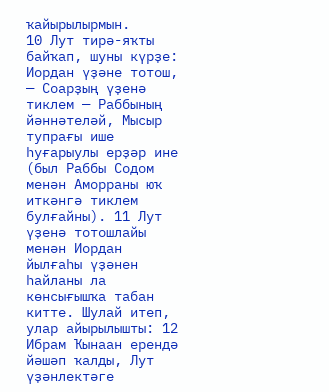ҡайырылырмын.
10 Лут тирә-яҡты байҡап, шуны күрҙе: Иордан үҙәне тотош, — Соарҙың үҙенә тиклем — Раббының йәннәтеләй, Мысыр тупрағы ише һуғарыулы ерҙәр ине (был Раббы Содом менән Аморраны юҡ иткәнгә тиклем булғайны). 11 Лут үҙенә тотошлайы менән Иордан йылғаһы үҙәнен һайланы ла көнсығышҡа табан китте. Шулай итеп, улар айырылышты: 12 Ибрам Ҡынаан ерендә йәшәп ҡалды, Лут үҙәнлектәге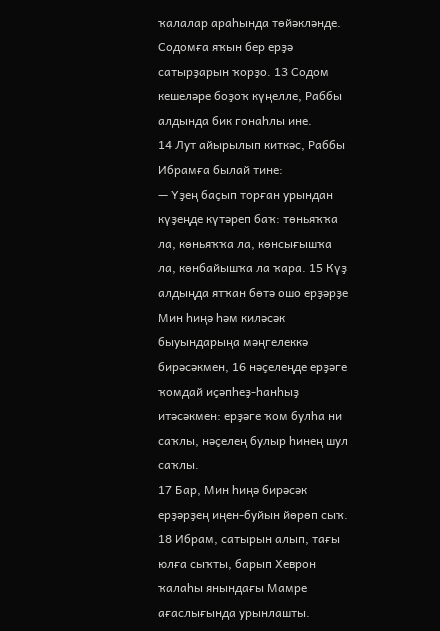ҡалалар араһында төйәкләнде. Содомға яҡын бер ерҙә сатырҙарын ҡорҙо. 13 Содом кешеләре боҙоҡ күңелле, Раббы алдында бик гонаһлы ине.
14 Лут айырылып киткәс, Раббы Ибрамға былай тине:
— Үҙең баҫып торған урындан күҙеңде күтәреп баҡ: төньяҡҡа ла, көньяҡҡа ла, көнсығышҡа ла, көнбайышҡа ла ҡара. 15 Күҙ алдыңда ятҡан бөтә ошо ерҙәрҙе Мин һиңә һәм киләсәк
быуындарыңа мәңгелеккә бирәсәкмен, 16 нәҫелеңде ерҙәге ҡомдай иҫәпһеҙ-һанһыҙ итәсәкмен: ерҙәге ҡом булһа ни саҡлы, нәҫелең булыр һинең шул саҡлы.
17 Бар, Мин һиңә бирәсәк ерҙәрҙең иңен-буйын йөрөп сыҡ.
18 Ибрам, сатырын алып, тағы юлға сыҡты, барып Хеврон ҡалаһы янындағы Мамре ағаслығында урынлашты.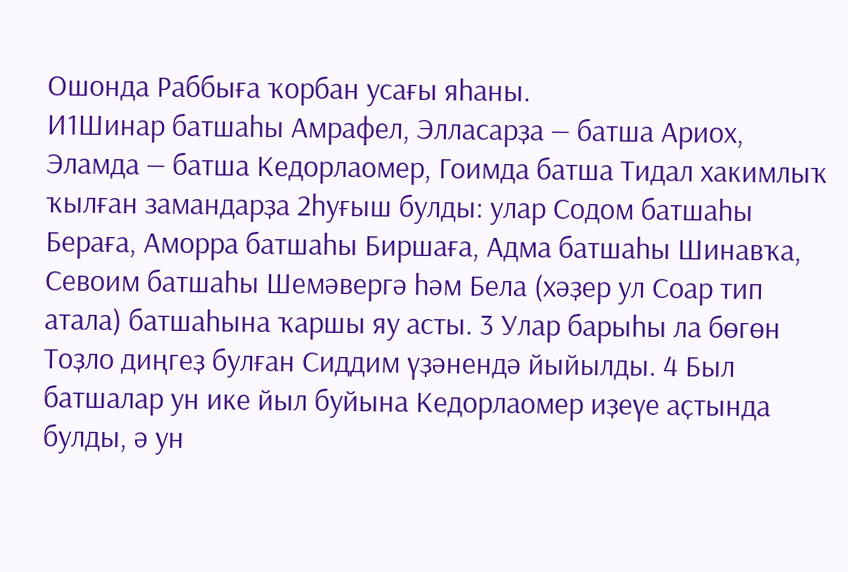Ошонда Раббыға ҡорбан усағы яһаны.
И1Шинар батшаһы Амрафел, Элласарҙа — батша Ариох, Эламда — батша Кедорлаомер, Гоимда батша Тидал хакимлыҡ ҡылған замандарҙа 2һуғыш булды: улар Содом батшаһы Бераға, Аморра батшаһы Биршаға, Адма батшаһы Шинавҡа, Севоим батшаһы Шемәвергә һәм Бела (хәҙер ул Соар тип атала) батшаһына ҡаршы яу асты. 3 Улар барыһы ла бөгөн Тоҙло диңгеҙ булған Сиддим үҙәнендә йыйылды. 4 Был батшалар ун ике йыл буйына Кедорлаомер иҙеүе аҫтында булды, ә ун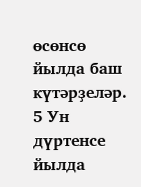өсөнсө йылда баш күтәрҙеләр. 5 Ун дүртенсе йылда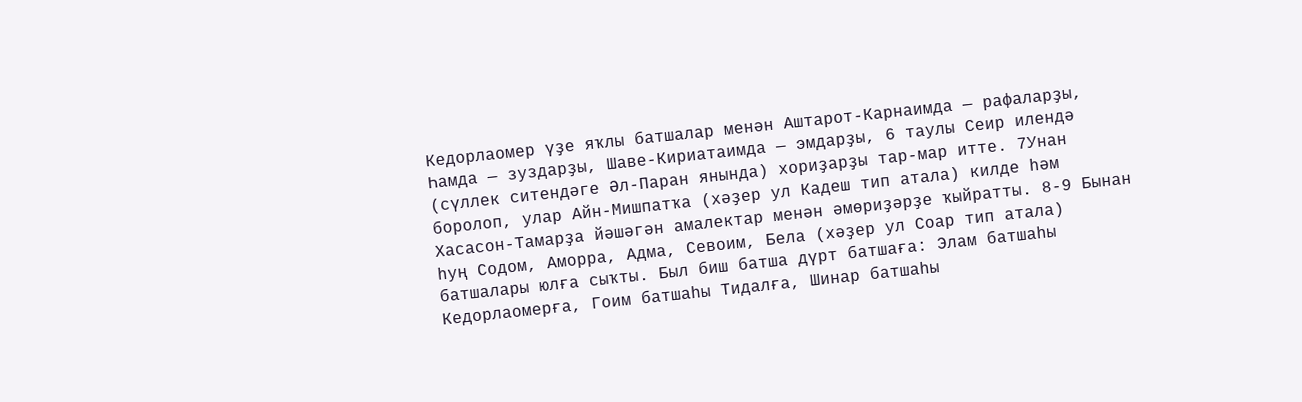Кедорлаомер үҙе яҡлы батшалар менән Аштарот-Карнаимда — рафаларҙы, Һамда — зуздарҙы, Шаве-Кириатаимда — эмдарҙы, 6 таулы Сеир илендә (сүллек ситендәге Әл-Паран янында) хориҙарҙы тар-мар итте. 7Унан боролоп, улар Айн-Мишпатҡа (хәҙер ул Кадеш тип атала) килде һәм Хасасон-Тамарҙа йәшәгән амалектар менән әмөриҙәрҙе ҡыйратты. 8-9 Бынан һуң Содом, Аморра, Адма, Севоим, Бела (хәҙер ул Соар тип атала) батшалары юлға сыҡты. Был биш батша дүрт батшаға: Элам батшаһы Кедорлаомерға, Гоим батшаһы Тидалға, Шинар батшаһы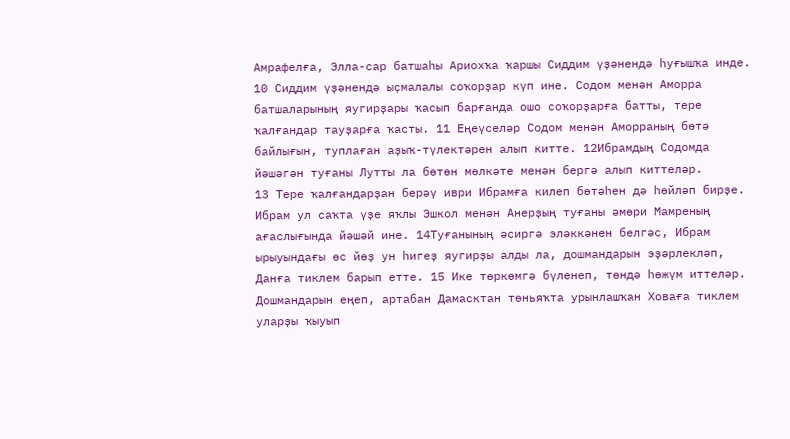Амрафелға, Элла-сар батшаһы Ариохҡа ҡаршы Сиддим үҙәнендә һуғышҡа инде. 10 Сиддим үҙәнендә ыҫмалалы соҡорҙар күп ине. Содом менән Аморра батшаларының яугирҙары ҡасып барғанда ошо соҡорҙарға батты, тере ҡалғандар тауҙарға ҡасты. 11 Еңеүселәр Содом менән Аморраның бөтә байлығын, туплаған аҙыҡ-түлектәрен алып китте. 12Ибрамдың Содомда йәшәгән туғаны Лутты ла бөтөн мөлкәте менән бергә алып киттеләр.
13 Тере ҡалғандарҙан берәү иври Ибрамға килеп бөтәһен дә һөйләп бирҙе. Ибрам ул саҡта үҙе яҡлы Эшкол менән Анерҙың туғаны әмөри Мамреның ағаслығында йәшәй ине. 14Туғанының әсиргә эләккәнен белгәс, Ибрам ырыуындағы өс йөҙ ун һигеҙ яугирҙы алды ла, дошмандарын эҙәрлекләп, Данға тиклем барып етте. 15 Ике төркөмгә бүленеп, төндә һөжүм иттеләр. Дошмандарын еңеп, артабан Дамасктан төньяҡта урынлашҡан Ховаға тиклем уларҙы ҡыуып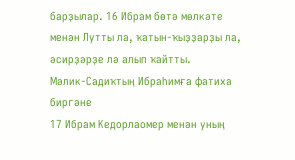барҙылар. 16 Ибрам бөтә мөлкәте менән Лутты ла, ҡатын-ҡыҙҙарҙы ла, әсирҙәрҙе лә алып ҡайтты.
Мәлик-Садиҡтың Ибраһимға фатиха биргәне
17 Ибрам Кедорлаомер менән уның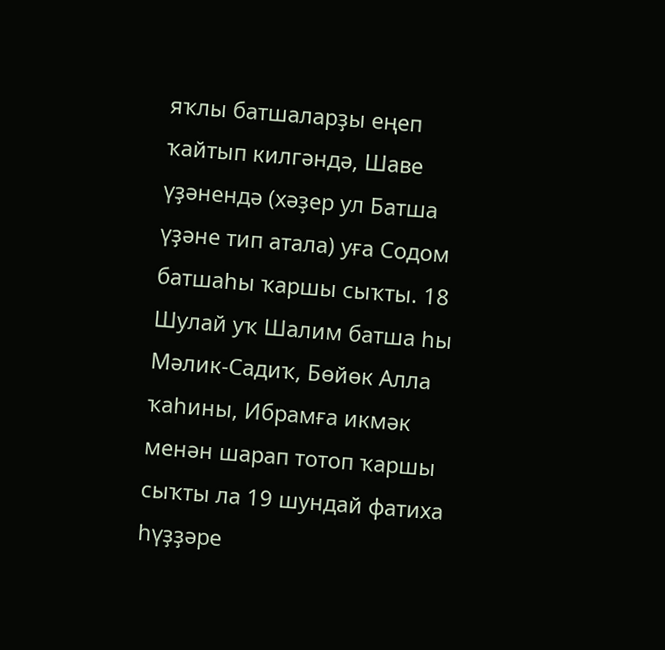яҡлы батшаларҙы еңеп ҡайтып килгәндә, Шаве үҙәнендә (хәҙер ул Батша үҙәне тип атала) уға Содом батшаһы ҡаршы сыҡты. 18 Шулай уҡ Шалим батша һы Мәлик-Садиҡ, Бөйөк Алла ҡаһины, Ибрамға икмәк менән шарап тотоп ҡаршы сыҡты ла 19 шундай фатиха һүҙҙәре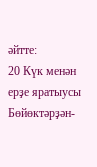әйтте:
20 Күк менән ерҙе яратыусы Бөйөктәрҙән-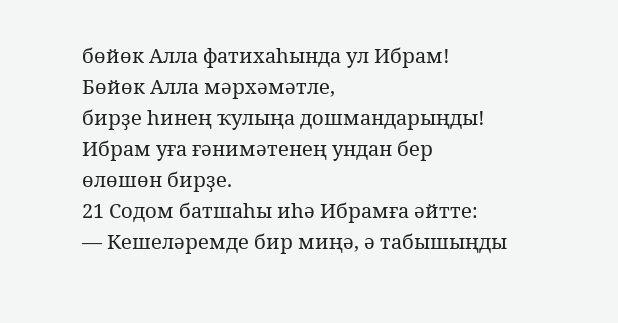бөйөк Алла фатихаһында ул Ибрам!
Бөйөк Алла мәрхәмәтле,
бирҙе һинең ҡулыңа дошмандарыңды!
Ибрам уға ғәнимәтенең ундан бер өлөшөн бирҙе.
21 Содом батшаһы иһә Ибрамға әйтте:
— Кешеләремде бир миңә, ә табышыңды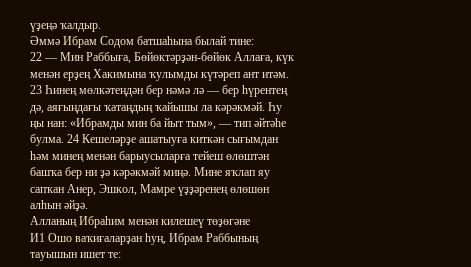үҙеңә ҡалдыр.
Әммә Ибрам Содом батшаһына былай тине:
22 — Мин Раббыға, Бөйөктәрҙән-бөйөк Аллаға, күк менән ерҙең Хакимына ҡулымды күтәреп ант итәм. 23 Һинең мөлкәтеңдән бер нәмә лә — бер һүрентең дә, аяғыңдағы ҡатаңдың ҡайышы ла кәрәкмәй. Һу ңы нан: «Ибрамды мин ба йыт тым», — тип әйтәһе булма. 24 Кешеләрҙе ашатыуға киткән сығымдан һәм минең менән барыусыларға тейеш өлөштән башҡа бер ни ҙә кәрәкмәй миңә. Мине яҡлап яу сапҡан Анер, Эшкол, Мамре үҙҙәренең өлөшөн алһын әйҙә.
Алланың Ибраһим менән килешеү төҙөгәне
И1 Ошо ваҡиғаларҙан һуң, Ибрам Раббының тауышын ишет те: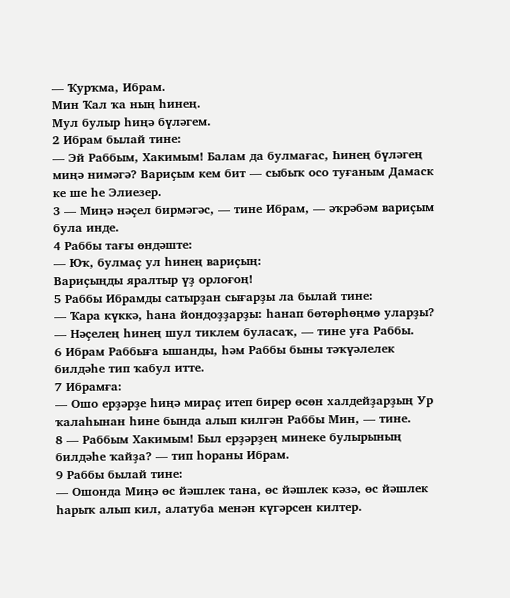— Ҡурҡма, Ибрам.
Мин Ҡал ҡа ның һинең.
Мул булыр һиңә бүләгем.
2 Ибрам былай тине:
— Эй Раббым, Хакимым! Балам да булмағас, Һинең бүләгең миңә нимәгә? Вариҫым кем бит — сыбыҡ осо туғаным Дамаск ке ше һе Элиезер.
3 — Миңә нәҫел бирмәгәс, — тине Ибрам, — әҡрәбәм вариҫым була инде.
4 Раббы тағы өндәште:
— Юҡ, булмаҫ ул һинең вариҫың:
Вариҫыңды яралтыр үҙ орлоғоң!
5 Раббы Ибрамды сатырҙан сығарҙы ла былай тине:
— Ҡара күккә, һана йондоҙҙарҙы: һанап бөтөрһөңмө уларҙы?
— Нәҫелең һинең шул тиклем буласаҡ, — тине уға Раббы.
6 Ибрам Раббыға ышанды, һәм Раббы быны тәҡүәлелек билдәһе тип ҡабул итте.
7 Ибрамға:
— Ошо ерҙәрҙе һиңә мираҫ итеп бирер өсөн халдейҙарҙың Ур ҡалаһынан һине бында алып килгән Раббы Мин, — тине.
8 — Раббым Хакимым! Был ерҙәрҙең минеке булырының билдәһе ҡайҙа? — тип һораны Ибрам.
9 Раббы былай тине:
— Ошонда Миңә өс йәшлек тана, өс йәшлек кәзә, өс йәшлек һарыҡ алып кил, алатуба менән күгәрсен килтер.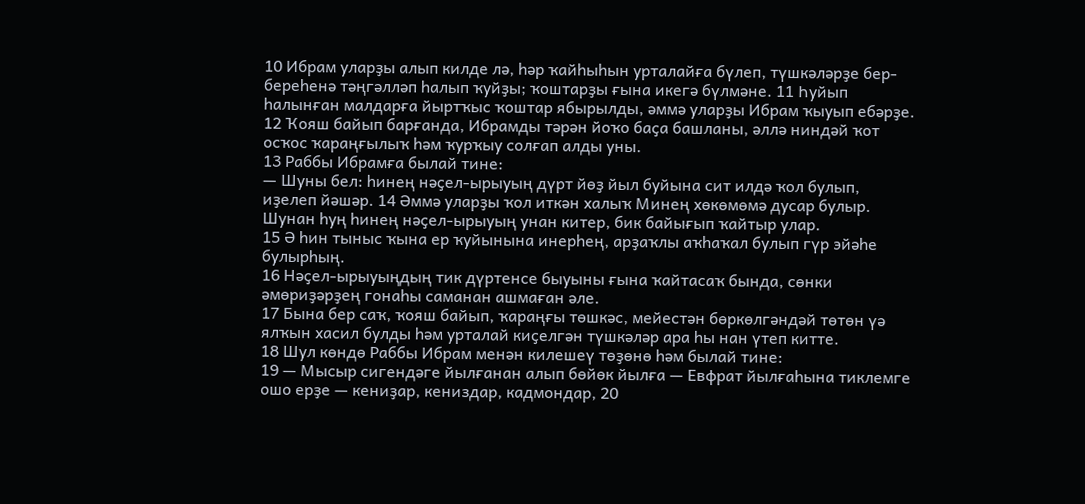10 Ибрам уларҙы алып килде лә, һәр ҡайһыһын урталайға бүлеп, түшкәләрҙе бер-береһенә тәңгәлләп һалып ҡуйҙы; ҡоштарҙы ғына икегә бүлмәне. 11 Һуйып һалынған малдарға йыртҡыс ҡоштар ябырылды, әммә уларҙы Ибрам ҡыуып ебәрҙе.
12 Ҡояш байып барғанда, Ибрамды тәрән йоҡо баҫа башланы, әллә ниндәй ҡот осҡос ҡараңғылыҡ һәм ҡурҡыу солғап алды уны.
13 Раббы Ибрамға былай тине:
— Шуны бел: һинең нәҫел-ырыуың дүрт йөҙ йыл буйына сит илдә ҡол булып, иҙелеп йәшәр. 14 Әммә уларҙы ҡол иткән халыҡ Минең хөкөмөмә дусар булыр. Шунан һуң һинең нәҫел-ырыуың унан китер, бик байығып ҡайтыр улар.
15 Ә һин тыныс ҡына ер ҡуйынына инерһең, арҙаҡлы аҡһаҡал булып гүр эйәһе булырһың.
16 Нәҫел-ырыуыңдың тик дүртенсе быуыны ғына ҡайтасаҡ бында, сөнки әмөриҙәрҙең гонаһы саманан ашмаған әле.
17 Бына бер саҡ, ҡояш байып, ҡараңғы төшкәс, мейестән бөркөлгәндәй төтөн үә ялҡын хасил булды һәм урталай киҫелгән түшкәләр ара һы нан үтеп китте.
18 Шул көндө Раббы Ибрам менән килешеү төҙөнө һәм былай тине:
19 — Мысыр сигендәге йылғанан алып бөйөк йылға — Евфрат йылғаһына тиклемге ошо ерҙе — кениҙар, кениздар, кадмондар, 20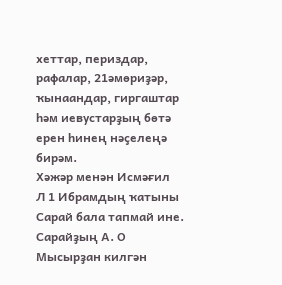хеттар, периздар, рафалар, 21әмөриҙәр, ҡынаандар, гиргаштар һәм иевустарҙың бөтә ерен һинең нәҫелеңә бирәм.
Хәжәр менән Исмәғил
Л 1 Ибрамдың ҡатыны Сарай бала тапмай ине. Сарайҙың А. О Мысырҙан килгән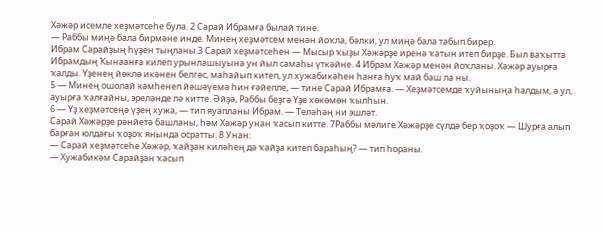Хәжәр исемле хеҙмәтсеһе була. 2 Сарай Ибрамға былай тине:
— Раббы миңә бала бирмәне инде. Минең хеҙмәтсем менән йоҡла, бәлки, ул миңә бала табып бирер.
Ибрам Сарайҙың һүҙен тыңланы.3 Сарай хеҙмәтсеһен — Мысыр ҡыҙы Хәжәрҙе иренә ҡатын итеп бирҙе. Был ваҡытта Ибрамдың Ҡынаанға килеп урынлашыуына ун йыл самаһы үткәйне. 4 Ибрам Хәжәр менән йоҡланы. Хәжәр ауырға ҡалды. Үҙенең йөклө икәнен белгәс, маһайып китеп, ул хужабикәһен һанға һуҡ май баш ла ны.
5 — Минең ошолай кәмһенеп йәшәүемә һин ғәйепле, — тине Сарай Ибрамға. — Хеҙмәтсемде ҡуйыныңа һалдым, ә ул, ауырға ҡалғайны, эреләнде лә китте. Әйҙә, Раббы беҙгә Үҙе хөкөмөн ҡылһын.
6 — Үҙ хеҙмәтсеңә үҙең хужа, — тип яуапланы Ибрам. — Теләһәң ни эшләт.
Сарай Хәжәрҙе рәнйетә башланы, һәм Хәжәр унан ҡасып китте. 7Раббы мәлиге Хәжәрҙе сүлдә бер ҡоҙоҡ — Шурға алып барған юлдағы ҡоҙоҡ янында осратты. 8 Унан:
— Сарай хеҙмәтсеһе Хәжәр, ҡайҙан киләһең дә ҡайҙа китеп бараһың? — тип һораны.
— Хужабикәм Сарайҙан ҡасып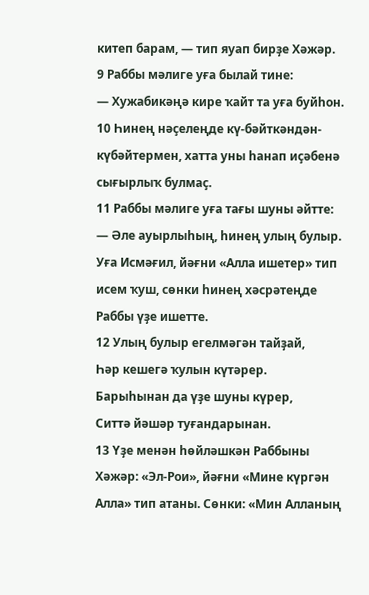китеп барам, — тип яуап бирҙе Хәжәр.
9 Раббы мәлиге уға былай тине:
— Хужабикәңә кире ҡайт та уға буйһон. 10 Һинең нәҫелеңде кү-бәйткәндән-күбәйтермен, хатта уны һанап иҫәбенә сығырлыҡ булмаҫ.
11 Раббы мәлиге уға тағы шуны әйтте:
— Әле ауырлыһың, һинең улың булыр. Уға Исмәғил, йәғни «Алла ишетер» тип исем ҡуш, сөнки һинең хәсрәтеңде Раббы үҙе ишетте.
12 Улың булыр егелмәгән тайҙай,
Һәр кешегә ҡулын күтәрер.
Барыһынан да үҙе шуны күрер,
Ситтә йәшәр туғандарынан.
13 Үҙе менән һөйләшкән Раббыны Хәжәр: «Эл-Рои», йәғни «Мине күргән Алла» тип атаны. Сөнки: «Мин Алланың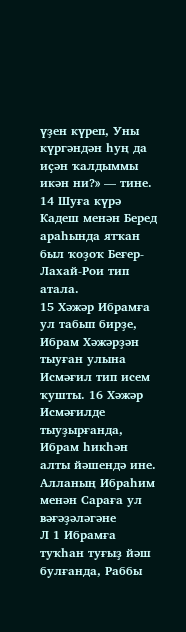үҙен күреп, Уны күргәндән һуң да иҫән ҡалдыммы икән ни?» — тине.
14 Шуға күрә Кадеш менән Беред араһында ятҡан был ҡоҙоҡ Беғер-Лахай-Рои тип атала.
15 Хәжәр Ибрамға ул табып бирҙе, Ибрам Хәжәрҙән тыуған улына Исмәғил тип исем ҡушты. 16 Хәжәр Исмәғилде тыуҙырғанда, Ибрам һикһән алты йәшендә ине.
Алланың Ибраһим менән Сараға ул вәғәҙәләгәне
Л 1 Ибрамға туҡһан туғыҙ йәш булғанда, Раббы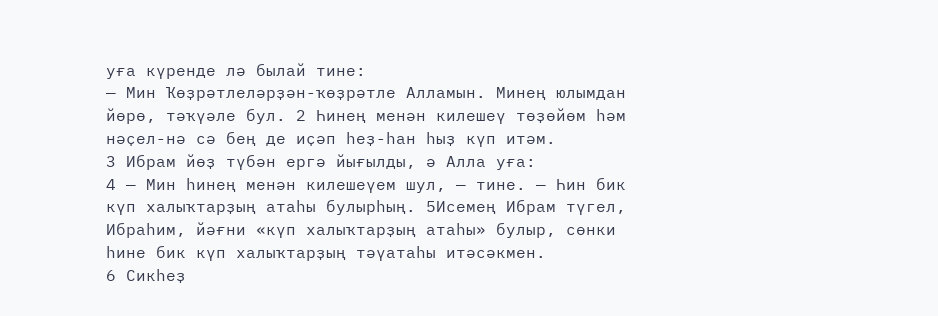уға күренде лә былай тине:
— Мин Ҡөҙрәтлеләрҙән-ҡөҙрәтле Алламын. Минең юлымдан йөрө, тәҡүәле бул. 2 Һинең менән килешеү төҙөйөм һәм нәҫел-нә сә бең де иҫәп һеҙ-һан һыҙ күп итәм.
3 Ибрам йөҙ түбән ергә йығылды, ә Алла уға:
4 — Мин һинең менән килешеүем шул, — тине. — Һин бик күп халыҡтарҙың атаһы булырһың. 5Исемең Ибрам түгел, Ибраһим, йәғни «күп халыҡтарҙың атаһы» булыр, сөнки һине бик күп халыҡтарҙың тәүатаһы итәсәкмен.
6 Сикһеҙ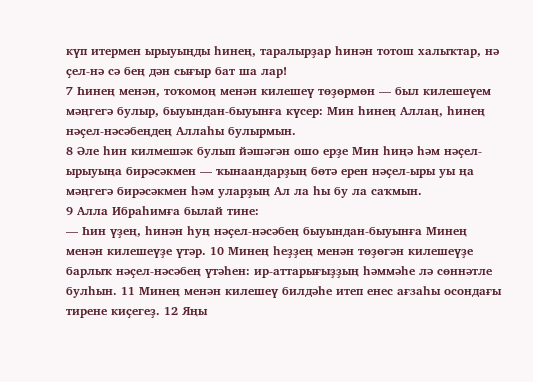күп итермен ырыуыңды һинең, таралырҙар һинән тотош халыҡтар, нә ҫел-нә сә бең дән сығыр бат ша лар!
7 Һинең менән, тоҡомоң менән килешеү төҙөрмөн — был килешеүем мәңгегә булыр, быуындан-быуынға күсер: Мин һинең Аллаң, һинең нәҫел-нәсәбеңдең Аллаһы булырмын.
8 Әле һин килмешәк булып йәшәгән ошо ерҙе Мин һиңә һәм нәҫел-ырыуыңа бирәсәкмен — ҡынаандарҙың бөтә ерен нәҫел-ыры уы ңа мәңгегә бирәсәкмен һәм уларҙың Ал ла һы бу ла саҡмын.
9 Алла Ибраһимға былай тине:
— Һин үҙең, һинән һуң нәҫел-нәсәбең быуындан-быуынға Минең менән килешеүҙе үтәр. 10 Минең һеҙҙең менән төҙөгән килешеүҙе барлыҡ нәҫел-нәсәбең үтәһен: ир-аттарығыҙҙың һәммәһе лә сөннәтле булһын. 11 Минең менән килешеү билдәһе итеп енес ағзаһы осондағы тирене киҫегеҙ. 12 Яңы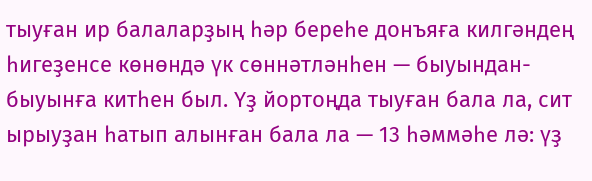тыуған ир балаларҙың һәр береһе донъяға килгәндең һигеҙенсе көнөндә үк сөннәтләнһен — быуындан-быуынға китһен был. Үҙ йортоңда тыуған бала ла, сит ырыуҙан һатып алынған бала ла — 13 һәммәһе лә: үҙ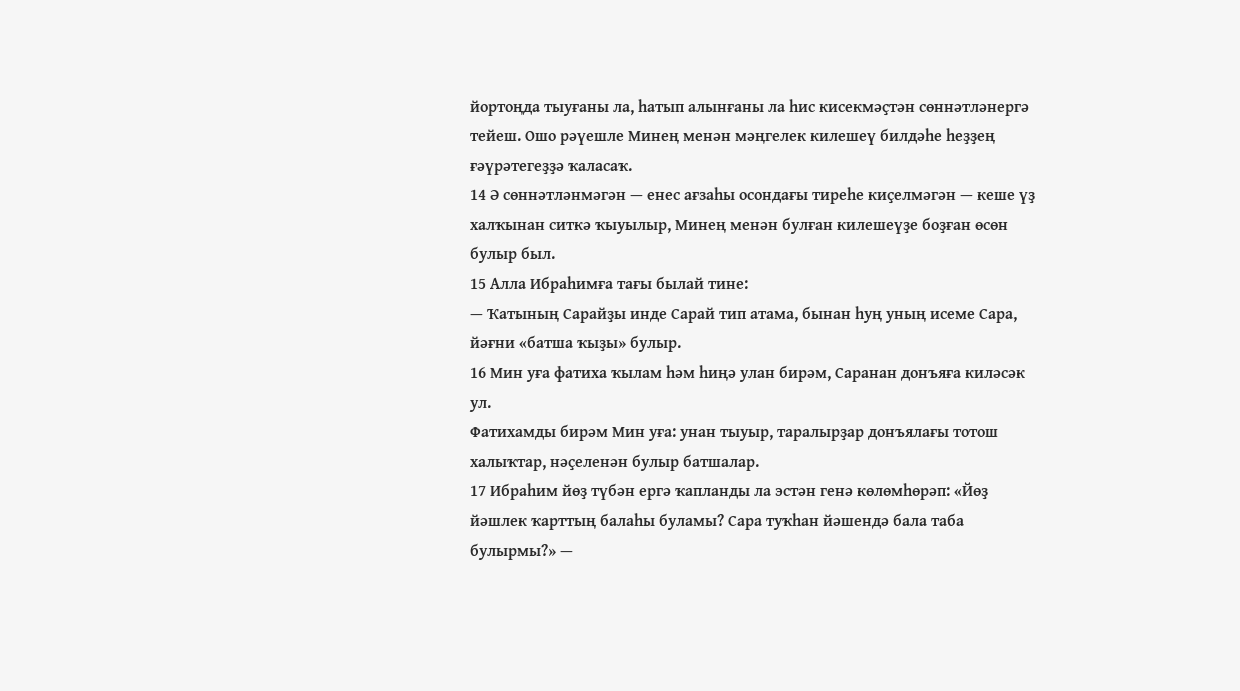йортоңда тыуғаны ла, һатып алынғаны ла һис кисекмәҫтән сөннәтләнергә тейеш. Ошо рәүешле Минең менән мәңгелек килешеү билдәһе һеҙҙең ғәүрәтегеҙҙә ҡаласаҡ.
14 Ә сөннәтләнмәгән — енес ағзаһы осондағы тиреһе киҫелмәгән — кеше үҙ халҡынан ситкә ҡыуылыр, Минең менән булған килешеүҙе боҙған өсөн булыр был.
15 Алла Ибраһимға тағы былай тине:
— Ҡатының Сарайҙы инде Сарай тип атама, бынан һуң уның исеме Сара, йәғни «батша ҡыҙы» булыр.
16 Мин уға фатиха ҡылам һәм һиңә улан бирәм, Саранан донъяға киләсәк ул.
Фатихамды бирәм Мин уға: унан тыуыр, таралырҙар донъялағы тотош халыҡтар, нәҫеленән булыр батшалар.
17 Ибраһим йөҙ түбән ергә ҡапланды ла эстән генә көлөмһөрәп: «Йөҙ йәшлек ҡарттың балаһы буламы? Сара туҡһан йәшендә бала таба булырмы?» —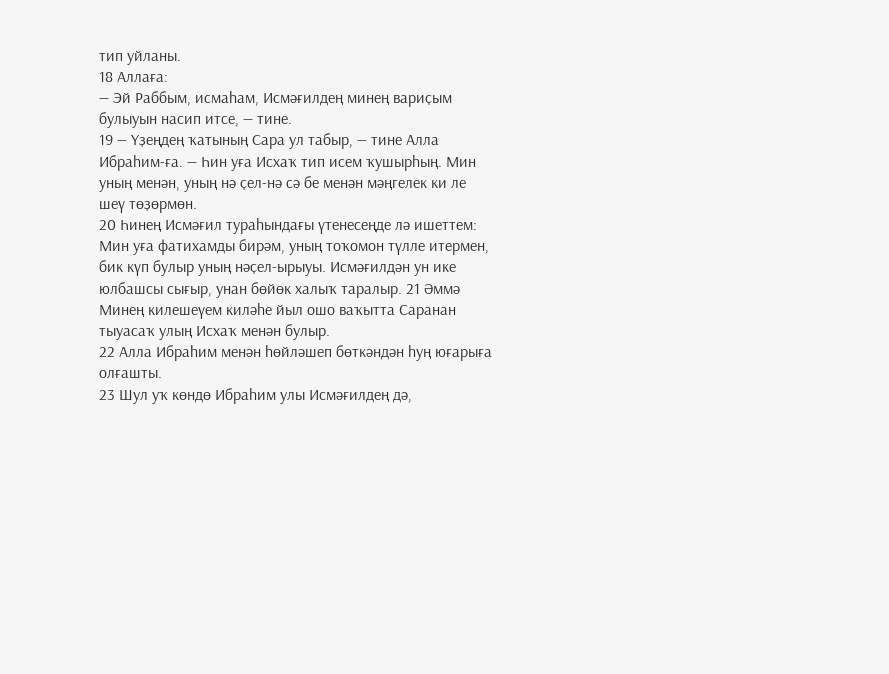тип уйланы.
18 Аллаға:
— Эй Раббым, исмаһам, Исмәғилдең минең вариҫым булыуын насип итсе, — тине.
19 — Үҙеңдең ҡатының Сара ул табыр, — тине Алла Ибраһим-ға. — Һин уға Исхаҡ тип исем ҡушырһың. Мин уның менән, уның нә ҫел-нә сә бе менән мәңгелек ки ле шеү төҙөрмөн.
20 Һинең Исмәғил тураһындағы үтенесеңде лә ишеттем: Мин уға фатихамды бирәм, уның тоҡомон түлле итермен, бик күп булыр уның нәҫел-ырыуы. Исмәғилдән ун ике юлбашсы сығыр, унан бөйөк халыҡ таралыр. 21 Әммә Минең килешеүем киләһе йыл ошо ваҡытта Саранан тыуасаҡ улың Исхаҡ менән булыр.
22 Алла Ибраһим менән һөйләшеп бөткәндән һуң юғарыға олғашты.
23 Шул уҡ көндө Ибраһим улы Исмәғилдең дә,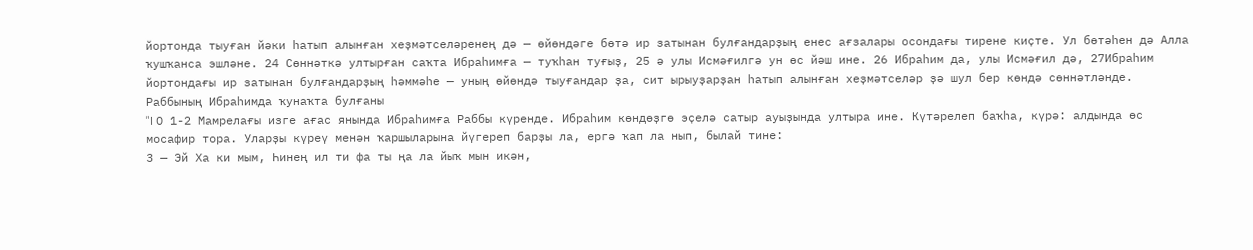йортонда тыуған йәки һатып алынған хеҙмәтселәренең дә — өйөндәге бөтә ир затынан булғандарҙың енес ағзалары осондағы тирене киҫте. Ул бөтәһен дә Алла ҡушҡанса эшләне. 24 Сөннәткә ултырған саҡта Ибраһимға — туҡһан туғыҙ, 25 ә улы Исмәғилгә ун өс йәш ине. 26 Ибраһим да, улы Исмәғил дә, 27Ибраһим йортондағы ир затынан булғандарҙың һәммәһе — уның өйөндә тыуғандар ҙа, сит ырыуҙарҙан һатып алынған хеҙмәтселәр ҙә шул бер көндә сөннәтләнде.
Раббының Ибраһимда ҡунаҡта булғаны
"I О 1-2 Мамрелағы изге ағас янында Ибраһимға Раббы күренде. Ибраһим көндөҙгө эҫелә сатыр ауыҙында ултыра ине. Күтәрелеп баҡһа, күрә: алдында өс мосафир тора. Уларҙы күреү менән ҡаршыларына йүгереп барҙы ла, ергә ҡап ла нып, былай тине:
3 — Эй Ха ки мым, Һинең ил ти фа ты ңа ла йыҡ мын икән,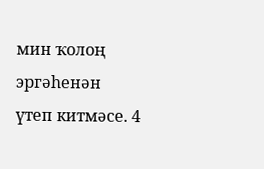мин ҡолоң эргәһенән үтеп китмәсе. 4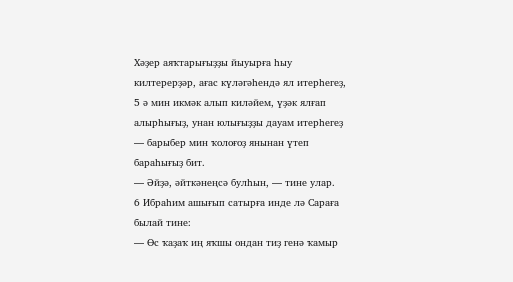Хәҙер аяҡтарығыҙҙы йыуырға һыу килтерерҙәр, ағас күләгәһендә ял итерһегеҙ, 5 ә мин икмәк алып киләйем, үҙәк ялғап алырһығыҙ, унан юлығыҙҙы дауам итерһегеҙ — барыбер мин ҡолоғоҙ янынан үтеп бараһығыҙ бит.
— Әйҙә, әйткәнеңсә булһын, — тине улар.
6 Ибраһим ашығып сатырға инде лә Сараға былай тине:
— Өс ҡаҙаҡ иң яҡшы ондан тиҙ генә ҡамыр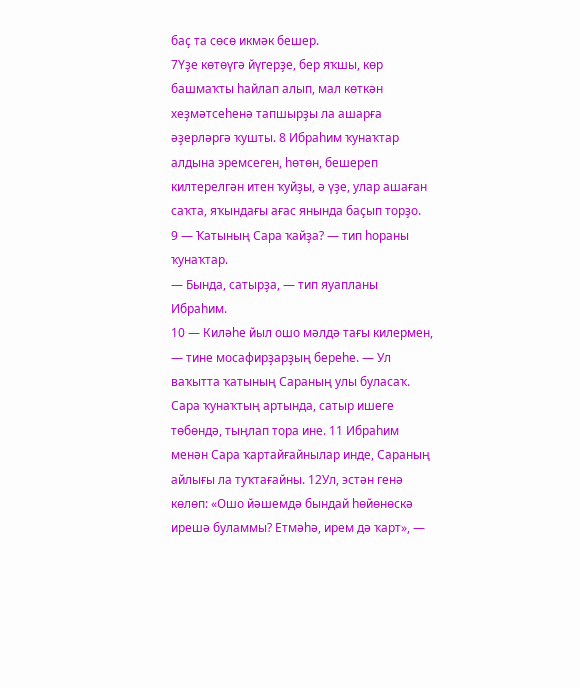баҫ та сөсө икмәк бешер.
7Үҙе көтөүгә йүгерҙе, бер яҡшы, көр башмаҡты һайлап алып, мал көткән хеҙмәтсеһенә тапшырҙы ла ашарға әҙерләргә ҡушты. 8 Ибраһим ҡунаҡтар алдына эремсеген, һөтөн, бешереп килтерелгән итен ҡуйҙы, ә үҙе, улар ашаған саҡта, яҡындағы ағас янында баҫып торҙо.
9 — Ҡатының Сара ҡайҙа? — тип һораны ҡунаҡтар.
— Бында, сатырҙа, — тип яуапланы Ибраһим.
10 — Киләһе йыл ошо мәлдә тағы килермен, — тине мосафирҙарҙың береһе. — Ул ваҡытта ҡатының Сараның улы буласаҡ.
Сара ҡунаҡтың артында, сатыр ишеге төбөндә, тыңлап тора ине. 11 Ибраһим менән Сара ҡартайғайнылар инде, Сараның айлығы ла туҡтағайны. 12Ул, эстән генә көлөп: «Ошо йәшемдә бындай һөйөнөскә ирешә буламмы? Етмәһә, ирем дә ҡарт», —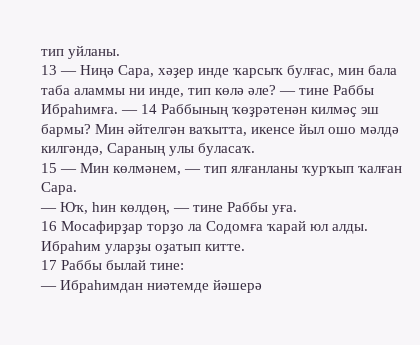тип уйланы.
13 — Ниңә Сара, хәҙер инде ҡарсыҡ булғас, мин бала таба аламмы ни инде, тип көлә әле? — тине Раббы Ибраһимға. — 14 Раббының ҡөҙрәтенән килмәҫ эш бармы? Мин әйтелгән ваҡытта, икенсе йыл ошо мәлдә килгәндә, Сараның улы буласаҡ.
15 — Мин көлмәнем, — тип ялғанланы ҡурҡып ҡалған Сара.
— Юҡ, һин көлдөң, — тине Раббы уға.
16 Мосафирҙар торҙо ла Содомға ҡарай юл алды. Ибраһим уларҙы оҙатып китте.
17 Раббы былай тине:
— Ибраһимдан ниәтемде йәшерә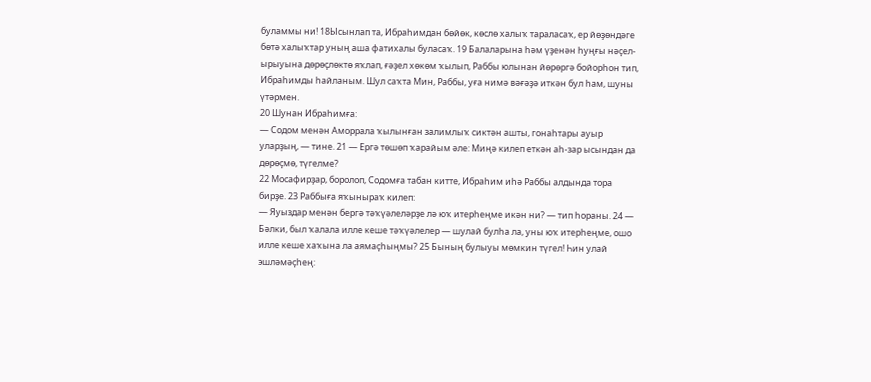буламмы ни! 18Ысынлап та, Ибраһимдан бөйөк, көслө халыҡ тараласаҡ, ер йөҙөндәге бөтә халыҡтар уның аша фатихалы буласаҡ. 19 Балаларына һәм үҙенән һуңғы нәҫел-ырыуына дөрөҫлөктө яҡлап, ғәҙел хөкөм ҡылып, Раббы юлынан йөрөргә бойорһон тип, Ибраһимды һайланым. Шул саҡта Мин, Раббы, уға нимә вәғәҙә иткән бул һам, шуны үтәрмен.
20 Шунан Ибраһимға:
— Содом менән Аморрала ҡылынған залимлыҡ сиктән ашты, гонаһтары ауыр уларҙың, — тине. 21 — Ергә төшөп ҡарайым әле: Миңә килеп еткән аһ-зар ысындан да дөрөҫмө, түгелме?
22 Мосафирҙар, боролоп, Содомға табан китте, Ибраһим иһә Раббы алдында тора бирҙе. 23 Раббыға яҡыныраҡ килеп:
— Яуыздар менән бергә тәҡүәлеләрҙе лә юҡ итерһеңме икән ни? — тип һораны. 24 — Бәлки, был ҡалала илле кеше тәҡүәлелер — шулай булһа ла, уны юҡ итерһеңме, ошо илле кеше хаҡына ла аямаҫһыңмы? 25 Бының булыуы мөмкин түгел! Һин улай эшләмәҫһең: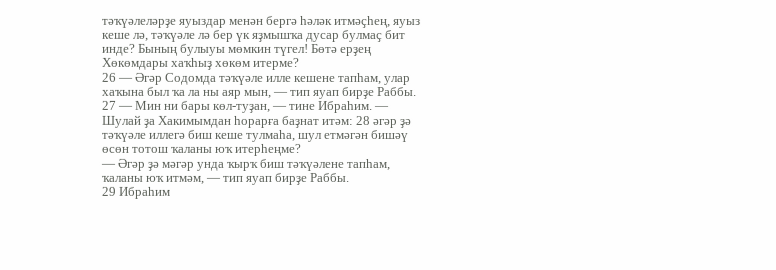тәҡүәлеләрҙе яуыздар менән бергә һәләк итмәҫһең, яуыз кеше лә, тәҡүәле лә бер үк яҙмышҡа дусар булмаҫ бит инде? Бының булыуы мөмкин түгел! Бөтә ерҙең Хөкөмдары хаҡһыҙ хөкөм итерме?
26 — Әгәр Содомда тәҡүәле илле кешене тапһам, улар хаҡына был ҡа ла ны аяр мын, — тип яуап бирҙе Раббы.
27 — Мин ни бары көл-туҙан, — тине Ибраһим. — Шулай ҙа Хакимымдан һорарға баҙнат итәм: 28 әгәр ҙә тәҡүәле иллегә биш кеше тулмаһа, шул етмәгән бишәү өсөн тотош ҡаланы юҡ итерһеңме?
— Әгәр ҙә мәгәр унда ҡырҡ биш тәҡүәлене тапһам, ҡаланы юҡ итмәм, — тип яуап бирҙе Раббы.
29 Ибраһим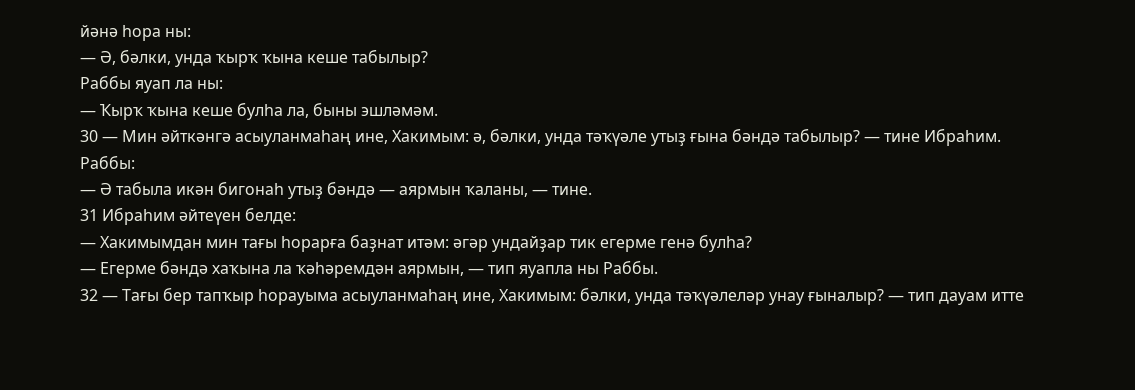йәнә һора ны:
— Ә, бәлки, унда ҡырҡ ҡына кеше табылыр?
Раббы яуап ла ны:
— Ҡырҡ ҡына кеше булһа ла, быны эшләмәм.
30 — Мин әйткәнгә асыуланмаһаң ине, Хакимым: ә, бәлки, унда тәҡүәле утыҙ ғына бәндә табылыр? — тине Ибраһим.
Раббы:
— Ә табыла икән бигонаһ утыҙ бәндә — аярмын ҡаланы, — тине.
31 Ибраһим әйтеүен белде:
— Хакимымдан мин тағы һорарға баҙнат итәм: әгәр ундайҙар тик егерме генә булһа?
— Егерме бәндә хаҡына ла ҡәһәремдән аярмын, — тип яуапла ны Раббы.
32 — Тағы бер тапҡыр һорауыма асыуланмаһаң ине, Хакимым: бәлки, унда тәҡүәлеләр унау ғыналыр? — тип дауам итте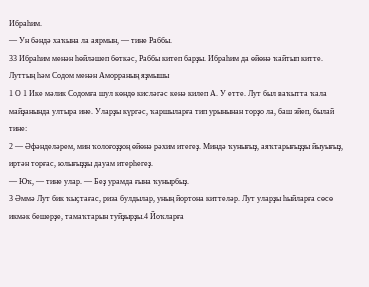Ибраһим.
— Ун бәндә хаҡына ла аярмын, — тине Раббы.
33 Ибраһим менән һөйләшеп бөткәс, Раббы китеп барҙы. Ибраһим да өйөнә ҡайтып китте.
Луттың һәм Содом менән Аморраның яҙмышы
1 О 1 Ике мәлик Содомға шул көндө кисләгәс кенә килеп А. У етте. Лут был ваҡытта ҡала майҙанында ултыра ине. Уларҙы күргәс, ҡаршыларға тип урынынан торҙо ла, баш эйеп, былай тине:
2 — Әфәнделәрем, мин ҡолоғоҙҙоң өйөнә рәхим итегеҙ. Миндә ҡунығыҙ, аяҡтарығыҙҙы йыуығыҙ, иртән торғас, юлығыҙҙы дауам итерһегеҙ.
— Юҡ, — тине улар. — Беҙ урамда ғына ҡунырбыҙ.
3 Әммә Лут бик ҡыҫтағас, риза булдылар, уның йортона киттеләр. Лут уларҙы һыйларға сөсө икмәк бешерҙе, тамаҡтарын туйҙырҙы.4 Йоҡларға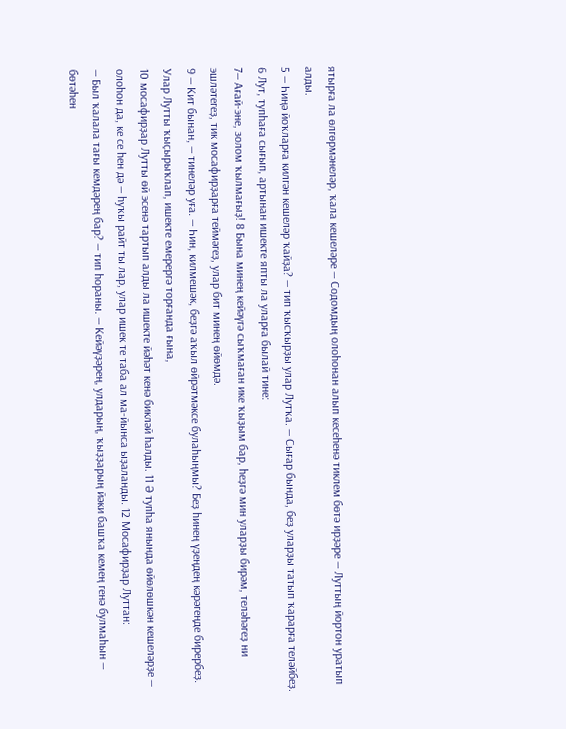ятырға ла өлгөрмәнеләр, ҡала кешеләре — Содомдың олоһонан алып кесеһенә тиклем бөтә ирҙәре — Луттың йортон уратып алды.
5 — Һиңә йоҡларға килгән кешеләр ҡайҙа? — тип ҡысҡырҙы улар Лутҡа. — Сығар бында, беҙ уларҙы татып ҡарарға теләйбеҙ.
6 Лут, тупһаға сығып, артынан ишекте япты ла уларға былай тине:
7— Ағай-эне, золом ҡылмағыҙ! 8 Бына минең кейәүгә сыҡмаған ике ҡыҙым бар, һеҙгә мин уларҙы бирәм, теләһәгеҙ ни эшләтегеҙ, тик мосафирҙарға теймәгеҙ, улар бит минең өйөмдә.
9 — Кит бынан, — тинеләр уға. — Һин, килмешәк, беҙгә аҡыл өйрәтмәксе булаһыңмы? Беҙ һинең үҙеңдең кәрәгеңде бирербеҙ.
Улар Лутты ҡыҫырыҡлап, ишекте емерергә торғанда ғына,
10 мосафирҙар Лутты өй эсенә тартып алды ла ишекте йәһәт кенә бикләй һалды. 11 Ә тупһа янында өйөлөшкән кешеләрҙе — олоһон да, ке се һен дә — һуҡы райт ты лар, улар ишек те таба ал ма-йынса ыҙаланды. 12 Мосафирҙар Луттан:
— Был ҡалала тағы кемдәрең бар? — тип һораны. — Кейәүҙәрең, улдарың, ҡыҙҙарың йәки башҡа кемең генә булмаһын — бөтәһен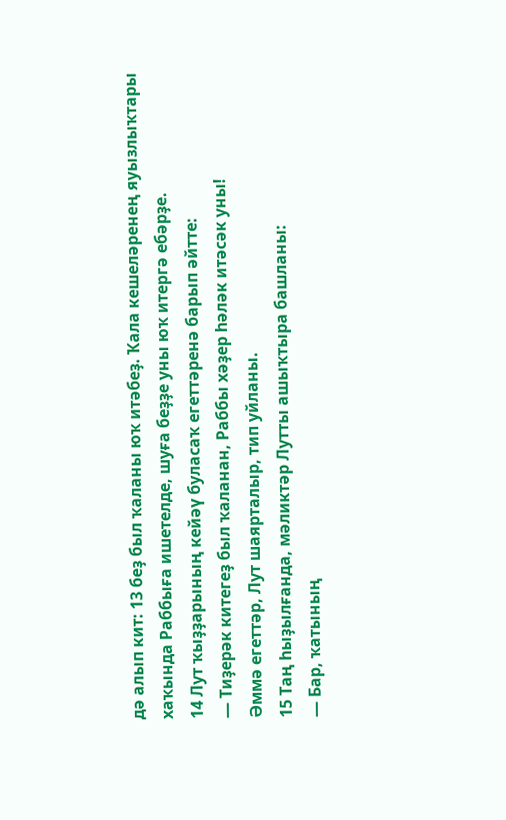дә алып кит: 13 беҙ был ҡаланы юҡ итәбеҙ. Ҡала кешеләренең яуызлыҡтары хаҡында Раббыға ишетелде, шуға беҙҙе уны юҡ итергә ебәрҙе.
14 Лут ҡыҙҙарының кейәү буласаҡ егеттәренә барып әйтте:
— Тиҙерәк китегеҙ был ҡаланан, Раббы хәҙер һәләк итәсәк уны!
Әммә егеттәр, Лут шаярталыр, тип уйланы.
15 Таң һыҙылғанда, мәликтәр Лутты ашыҡтыра башланы:
— Бар, ҡатының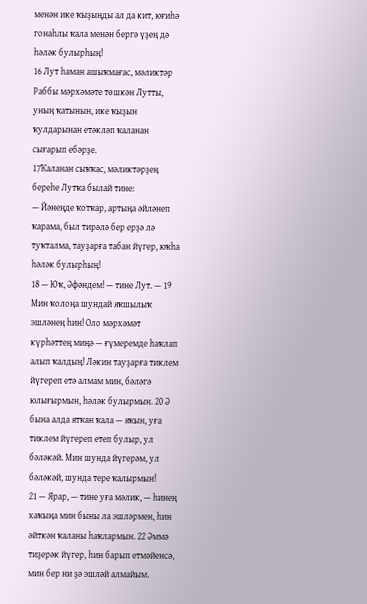менән ике ҡыҙыңды ал да кит, юғиһә гонаһлы ҡала менән бергә үҙең дә һәләк булырһың!
16 Лут һаман ашыҡмағас, мәликтәр Раббы мәрхәмәте төшкән Лутты, уның ҡатынын, ике ҡыҙын ҡулдарынан етәкләп ҡаланан сығарып ебәрҙе.
17Ҡаланан сыҡҡас, мәликтәрҙең береһе Лутҡа былай тине:
— Йәнеңде ҡотҡар, артыңа әйләнеп ҡарама, был тирәлә бер ерҙә лә туҡталма, тауҙарға табан йүгер, юҡһа һәләк булырһың!
18 — Юҡ, Әфәндем! — тине Лут. — 19 Мин ҡолоңа шундай яҡшылыҡ эшләнең һин! Оло мәрхәмәт күрһәттең миңә — ғүмеремде һаҡлап алып ҡалдың! Ләкин тауҙарға тиклем йүгереп етә алмам мин, бәләгә юлығырмын, һәләк булырмын. 20 Ә бына алда ятҡан ҡала — яҡын, уға тиклем йүгереп етеп булыр, ул бәләкәй. Мин шунда йүгерәм, ул бәләкәй, шунда тере ҡалырмын!
21 — Ярар, — тине уға мәлик, — һинең хаҡыңа мин быны ла эшләрмен, һин әйткән ҡаланы һаҡлармын. 22 Әммә тиҙерәк йүгер, һин барып етмәйенсә, мин бер ни ҙә эшләй алмайым.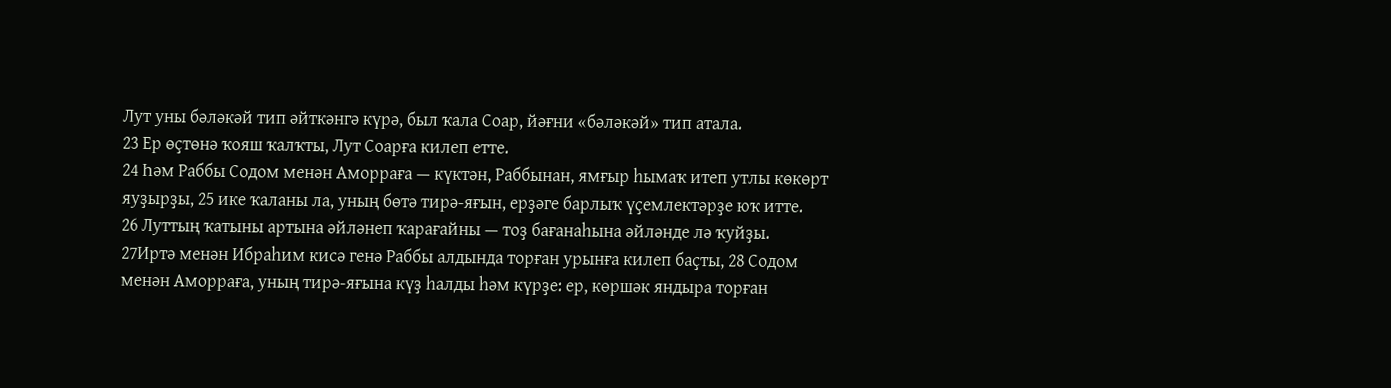Лут уны бәләкәй тип әйткәнгә күрә, был ҡала Соар, йәғни «бәләкәй» тип атала.
23 Ер өҫтөнә ҡояш ҡалҡты, Лут Соарға килеп етте.
24 Һәм Раббы Содом менән Аморраға — күктән, Раббынан, ямғыр һымаҡ итеп утлы көкөрт яуҙырҙы, 25 ике ҡаланы ла, уның бөтә тирә-яғын, ерҙәге барлыҡ үҫемлектәрҙе юҡ итте.
26 Луттың ҡатыны артына әйләнеп ҡарағайны — тоҙ бағанаһына әйләнде лә ҡуйҙы.
27Иртә менән Ибраһим кисә генә Раббы алдында торған урынға килеп баҫты, 28 Содом менән Аморраға, уның тирә-яғына күҙ һалды һәм күрҙе: ер, көршәк яндыра торған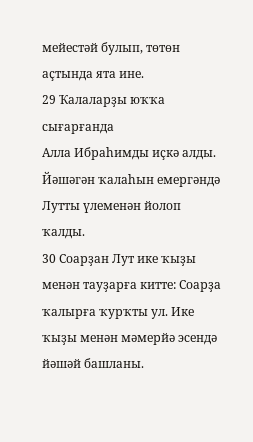мейестәй булып, төтөн аҫтында ята ине.
29 Ҡалаларҙы юҡҡа сығарғанда
Алла Ибраһимды иҫкә алды.
Йәшәгән ҡалаһын емергәндә Лутты үлеменән йолоп ҡалды.
30 Соарҙан Лут ике ҡыҙы менән тауҙарға китте: Соарҙа ҡалырға ҡурҡты ул. Ике ҡыҙы менән мәмерйә эсендә йәшәй башланы.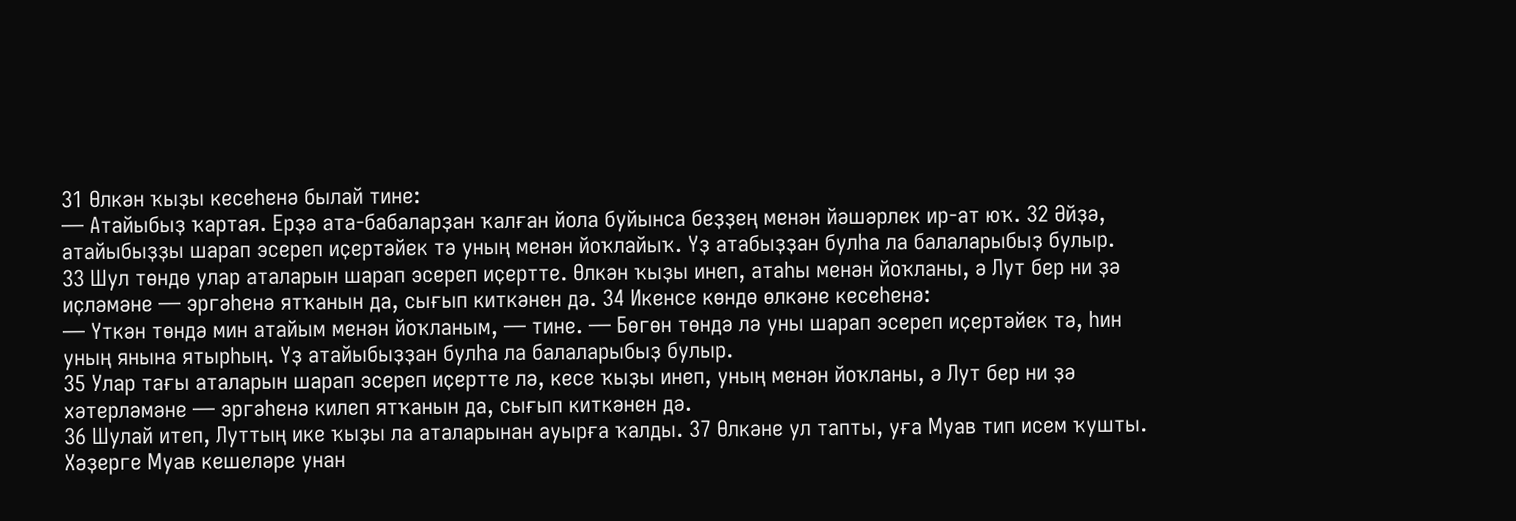31 Өлкән ҡыҙы кесеһенә былай тине:
— Атайыбыҙ ҡартая. Ерҙә ата-бабаларҙан ҡалған йола буйынса беҙҙең менән йәшәрлек ир-ат юҡ. 32 Әйҙә, атайыбыҙҙы шарап эсереп иҫертәйек тә уның менән йоҡлайыҡ. Үҙ атабыҙҙан булһа ла балаларыбыҙ булыр.
33 Шул төндө улар аталарын шарап эсереп иҫертте. Өлкән ҡыҙы инеп, атаһы менән йоҡланы, ә Лут бер ни ҙә иҫләмәне — эргәһенә ятҡанын да, сығып киткәнен дә. 34 Икенсе көндө өлкәне кесеһенә:
— Үткән төндә мин атайым менән йоҡланым, — тине. — Бөгөн төндә лә уны шарап эсереп иҫертәйек тә, һин уның янына ятырһың. Үҙ атайыбыҙҙан булһа ла балаларыбыҙ булыр.
35 Улар тағы аталарын шарап эсереп иҫертте лә, кесе ҡыҙы инеп, уның менән йоҡланы, ә Лут бер ни ҙә хәтерләмәне — эргәһенә килеп ятҡанын да, сығып киткәнен дә.
36 Шулай итеп, Луттың ике ҡыҙы ла аталарынан ауырға ҡалды. 37 Өлкәне ул тапты, уға Муав тип исем ҡушты. Хәҙерге Муав кешеләре унан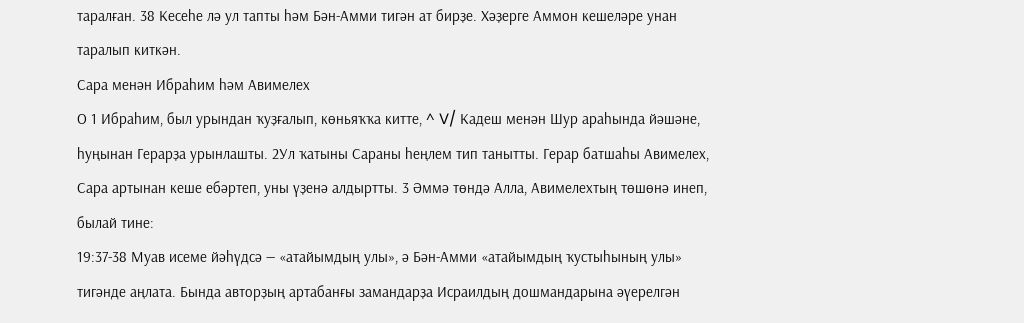таралған. 38 Кесеһе лә ул тапты һәм Бән-Амми тигән ат бирҙе. Хәҙерге Аммон кешеләре унан таралып киткән.
Сара менән Ибраһим һәм Авимелех
О 1 Ибраһим, был урындан ҡуҙғалып, көньяҡҡа китте, ^ V/ Кадеш менән Шур араһында йәшәне, һуңынан Герарҙа урынлашты. 2Ул ҡатыны Сараны һеңлем тип танытты. Герар батшаһы Авимелех, Сара артынан кеше ебәртеп, уны үҙенә алдыртты. 3 Әммә төндә Алла, Авимелехтың төшөнә инеп, былай тине:
19:37-38 Муав исеме йәһүдсә — «атайымдың улы», ә Бән-Амми «атайымдың ҡустыһының улы» тигәнде аңлата. Бында авторҙың артабанғы замандарҙа Исраилдың дошмандарына әүерелгән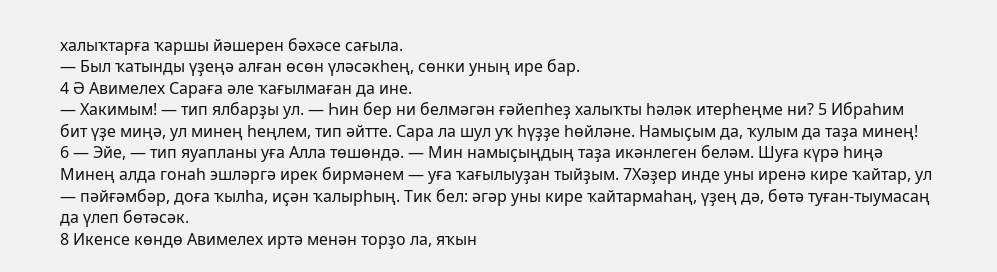халыҡтарға ҡаршы йәшерен бәхәсе сағыла.
— Был ҡатынды үҙеңә алған өсөн үләсәкһең, сөнки уның ире бар.
4 Ә Авимелех Сараға әле ҡағылмаған да ине.
— Хакимым! — тип ялбарҙы ул. — Һин бер ни белмәгән ғәйепһеҙ халыҡты һәләк итерһеңме ни? 5 Ибраһим бит үҙе миңә, ул минең һеңлем, тип әйтте. Сара ла шул уҡ һүҙҙе һөйләне. Намыҫым да, ҡулым да таҙа минең!
6 — Эйе, — тип яуапланы уға Алла төшөндә. — Мин намыҫыңдың таҙа икәнлеген беләм. Шуға күрә һиңә Минең алда гонаһ эшләргә ирек бирмәнем — уға ҡағылыуҙан тыйҙым. 7Хәҙер инде уны иренә кире ҡайтар, ул — пәйғәмбәр, доға ҡылһа, иҫән ҡалырһың. Тик бел: әгәр уны кире ҡайтармаһаң, үҙең дә, бөтә туған-тыумасаң да үлеп бөтәсәк.
8 Икенсе көндө Авимелех иртә менән торҙо ла, яҡын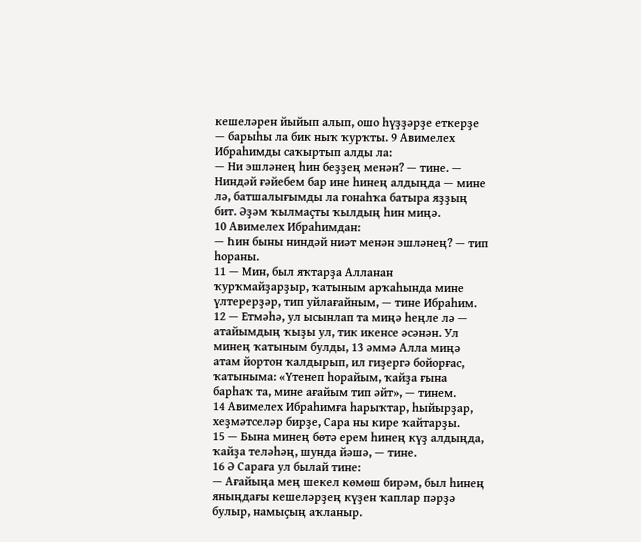кешеләрен йыйып алып, ошо һүҙҙәрҙе еткерҙе — барыһы ла бик ныҡ ҡурҡты. 9 Авимелех Ибраһимды саҡыртып алды ла:
— Ни эшләнең һин беҙҙең менән? — тине. — Ниндәй ғәйебем бар ине һинең алдыңда — мине лә, батшалығымды ла гонаһҡа батыра яҙҙың бит. Әҙәм ҡылмаҫты ҡылдың һин миңә.
10 Авимелех Ибраһимдан:
— Һин быны ниндәй ниәт менән эшләнең? — тип һораны.
11 — Мин, был яҡтарҙа Алланан ҡурҡмайҙарҙыр, ҡатыным арҡаһында мине үлтерерҙәр, тип уйлағайным, — тине Ибраһим.
12 — Етмәһә, ул ысынлап та миңә һеңле лә — атайымдың ҡыҙы ул, тик икенсе әсәнән. Ул минең ҡатыным булды, 13 әммә Алла миңә атам йортон ҡалдырып, ил гиҙергә бойорғас, ҡатыныма: «Үтенеп һорайым, ҡайҙа ғына барһаҡ та, мине ағайым тип әйт», — тинем.
14 Авимелех Ибраһимға һарыҡтар, һыйырҙар, хеҙмәтселәр бирҙе, Сара ны кире ҡайтарҙы.
15 — Бына минең бөтә ерем һинең күҙ алдыңда, ҡайҙа теләһәң, шунда йәшә, — тине.
16 Ә Сараға ул былай тине:
— Ағайыңа мең шекел көмөш бирәм, был һинең яныңдағы кешеләрҙең күҙен ҡаплар пәрҙә булыр, намыҫың аҡланыр.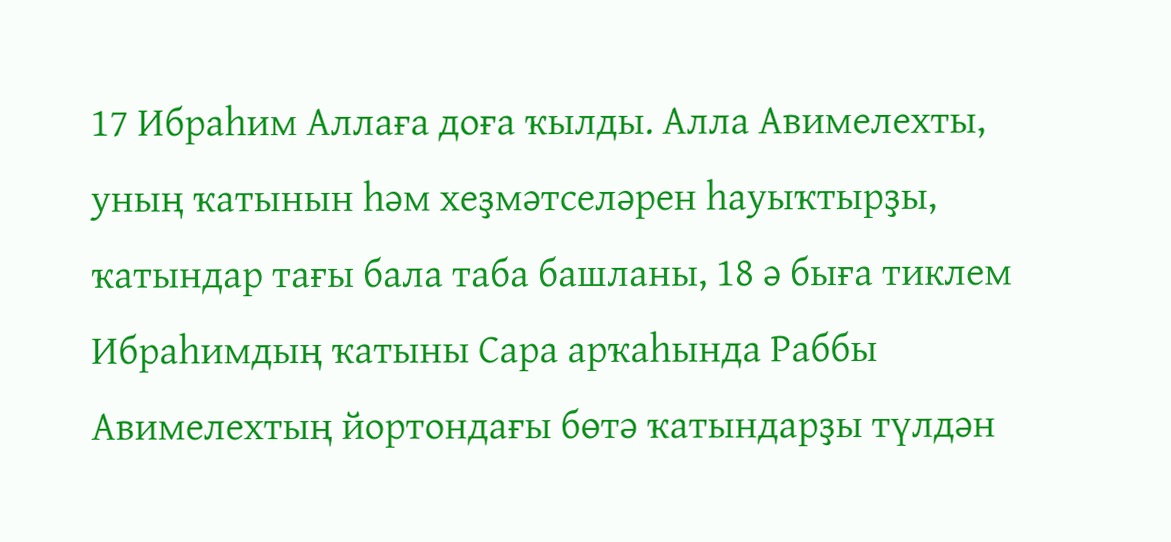17 Ибраһим Аллаға доға ҡылды. Алла Авимелехты, уның ҡатынын һәм хеҙмәтселәрен һауыҡтырҙы, ҡатындар тағы бала таба башланы, 18 ә быға тиклем Ибраһимдың ҡатыны Сара арҡаһында Раббы Авимелехтың йортондағы бөтә ҡатындарҙы түлдән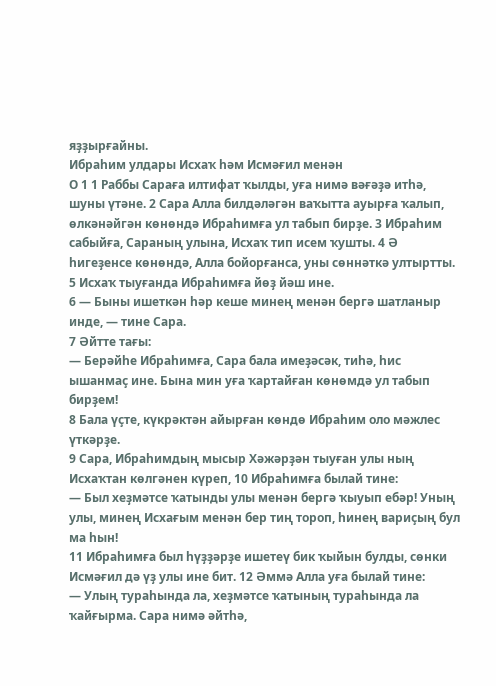яҙҙырғайны.
Ибраһим улдары Исхаҡ һәм Исмәғил менән
О 1 1 Раббы Сараға илтифат ҡылды, уға нимә вәғәҙә итһә, шуны үтәне. 2 Сара Алла билдәләгән ваҡытта ауырға ҡалып, өлкәнәйгән көнөндә Ибраһимға ул табып бирҙе. 3 Ибраһим сабыйға, Сараның улына, Исхаҡ тип исем ҡушты. 4 Ә һигеҙенсе көнөндә, Алла бойорғанса, уны сөннәткә ултыртты.
5 Исхаҡ тыуғанда Ибраһимға йөҙ йәш ине.
6 — Быны ишеткән һәр кеше минең менән бергә шатланыр инде, — тине Сара.
7 Әйтте тағы:
— Берәйһе Ибраһимға, Сара бала имеҙәсәк, тиһә, һис ышанмаҫ ине. Бына мин уға ҡартайған көнөмдә ул табып бирҙем!
8 Бала үҫте, күкрәктән айырған көндө Ибраһим оло мәжлес үткәрҙе.
9 Сара, Ибраһимдың мысыр Хәжәрҙән тыуған улы ның Исхаҡтан көлгәнен күреп, 10 Ибраһимға былай тине:
— Был хеҙмәтсе ҡатынды улы менән бергә ҡыуып ебәр! Уның улы, минең Исхағым менән бер тиң тороп, һинең вариҫың бул ма һын!
11 Ибраһимға был һүҙҙәрҙе ишетеү бик ҡыйын булды, сөнки Исмәғил дә үҙ улы ине бит. 12 Әммә Алла уға былай тине:
— Улың тураһында ла, хеҙмәтсе ҡатының тураһында ла ҡайғырма. Сара нимә әйтһә,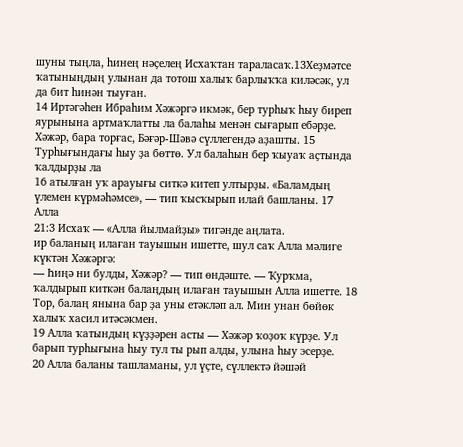шуны тыңла, һинең нәҫелең Исхаҡтан тараласаҡ.13Хеҙмәтсе ҡатыныңдың улынан да тотош халыҡ барлыҡҡа киләсәк, ул да бит һинән тыуған.
14 Иртәгәһен Ибраһим Хәжәргә икмәк, бер турһыҡ һыу биреп яурынына артмаҡлатты ла балаһы менән сығарып ебәрҙе. Хәжәр, бара торғас, Бәғәр-Шәвә сүллегендә аҙашты. 15 Турһығындағы һыу ҙа бөттө. Ул балаһын бер ҡыуаҡ аҫтында ҡалдырҙы ла
16 атылған уҡ арауығы ситкә китеп ултырҙы. «Баламдың үлемен күрмәһәмсе», — тип ҡысҡырып илай башланы. 17 Алла
21:3 Исхаҡ — «Алла йылмайҙы» тигәнде аңлата.
ир баланың илаған тауышын ишетте, шул саҡ Алла мәлиге күктән Хәжәргә:
— Һиңә ни булды, Хәжәр? — тип өндәште. — Ҡурҡма, ҡалдырып киткән балаңдың илаған тауышын Алла ишетте. 18 Тор, балаң янына бар ҙа уны етәкләп ал. Мин унан бөйөк халыҡ хасил итәсәкмен.
19 Алла ҡатындың күҙҙәрен асты — Хәжәр ҡоҙоҡ күрҙе. Ул барып турһығына һыу тул ты рып алды, улына һыу эсерҙе.
20 Алла баланы ташламаны, ул үҫте, сүллектә йәшәй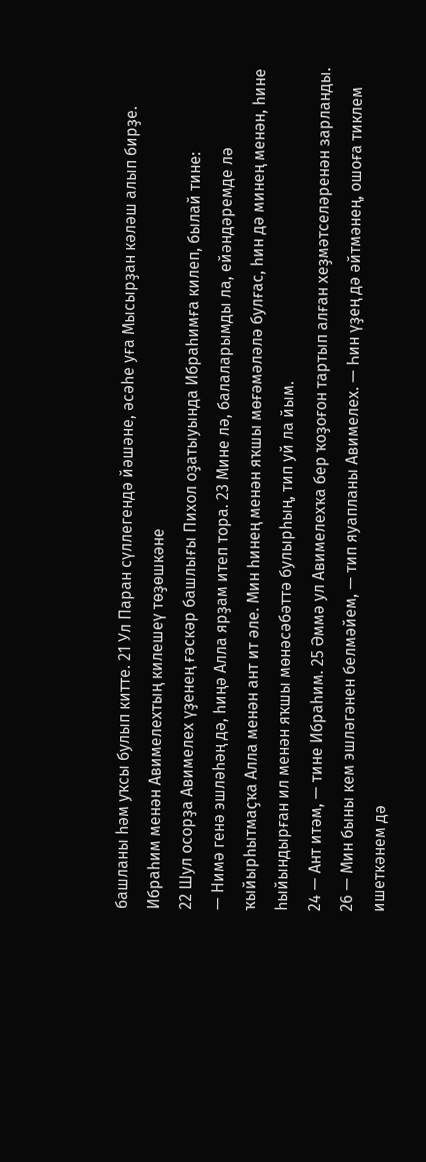башланы һәм уҡсы булып китте. 21 Ул Паран сүллегендә йәшәне, әсәһе уға Мысырҙан кәләш алып бирҙе.
Ибраһим менән Авимелехтың килешеү төҙөшкәне
22 Шул осорҙа Авимелех үҙенең ғәскәр башлығы Пихол оҙатыуында Ибраһимға килеп, былай тине:
— Нимә генә эшләһәң дә, һиңә Алла ярҙам итеп тора. 23 Мине лә, балаларымды ла, ейәндәремде лә ҡыйырһытмаҫҡа Алла менән ант ит әле. Мин һинең менән яҡшы мөғәмәләлә булғас, һин дә минең менән, һине һыйындырған ил менән яҡшы мөнәсәбәттә булырһың, тип уй ла йым.
24 — Ант итәм, — тине Ибраһим. 25 Әммә ул Авимелехҡа бер ҡоҙоғон тартып алған хеҙмәтселәренән зарланды.
26 — Мин быны кем эшләгәнен белмәйем, — тип яуапланы Авимелех. — Һин үҙең дә әйтмәнең, ошоға тиклем ишеткәнем дә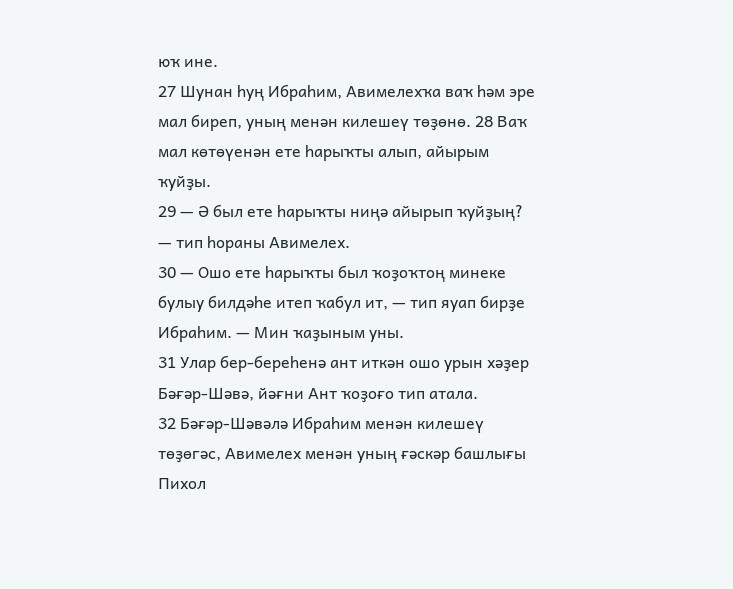юҡ ине.
27 Шунан һуң Ибраһим, Авимелехҡа ваҡ һәм эре мал биреп, уның менән килешеү төҙөнө. 28 Ваҡ мал көтөүенән ете һарыҡты алып, айырым ҡуйҙы.
29 — Ә был ете һарыҡты ниңә айырып ҡуйҙың? — тип һораны Авимелех.
30 — Ошо ете һарыҡты был ҡоҙоҡтоң минеке булыу билдәһе итеп ҡабул ит, — тип яуап бирҙе Ибраһим. — Мин ҡаҙыным уны.
31 Улар бер-береһенә ант иткән ошо урын хәҙер Бәғәр-Шәвә, йәғни Ант ҡоҙоғо тип атала.
32 Бәғәр-Шәвәлә Ибраһим менән килешеү төҙөгәс, Авимелех менән уның ғәскәр башлығы Пихол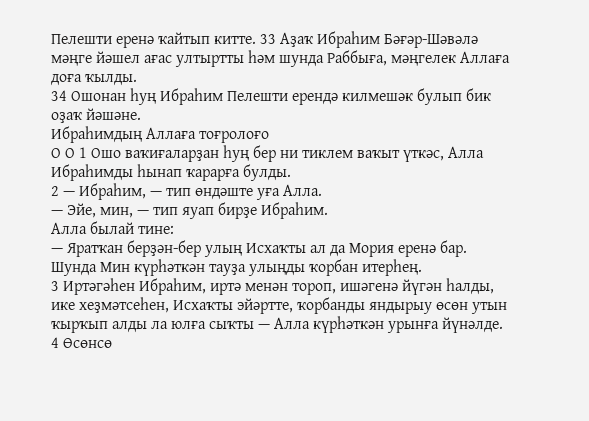Пелешти еренә ҡайтып китте. 33 Аҙаҡ Ибраһим Бәғәр-Шәвәлә мәңге йәшел ағас ултыртты һәм шунда Раббыға, мәңгелек Аллаға доға ҡылды.
34 Ошонан һуң Ибраһим Пелешти ерендә килмешәк булып бик оҙаҡ йәшәне.
Ибраһимдың Аллаға тоғролоғо
О О 1 Ошо ваҡиғаларҙан һуң бер ни тиклем ваҡыт үткәс, Алла Ибраһимды һынап ҡарарға булды.
2 — Ибраһим, — тип өндәште уға Алла.
— Эйе, мин, — тип яуап бирҙе Ибраһим.
Алла былай тине:
— Яратҡан берҙән-бер улың Исхаҡты ал да Мория еренә бар. Шунда Мин күрһәткән тауҙа улыңды ҡорбан итерһең.
3 Иртәгәһен Ибраһим, иртә менән тороп, ишәгенә йүгән һалды, ике хеҙмәтсеһен, Исхаҡты эйәртте, ҡорбанды яндырыу өсөн утын ҡырҡып алды ла юлға сыҡты — Алла күрһәткән урынға йүнәлде. 4 Өсөнсө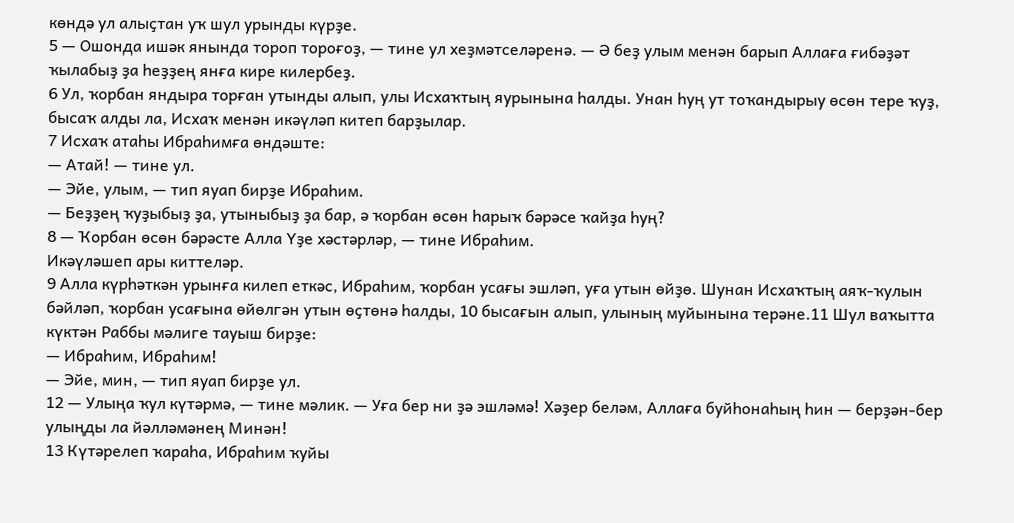көндә ул алыҫтан уҡ шул урынды күрҙе.
5 — Ошонда ишәк янында тороп тороғоҙ, — тине ул хеҙмәтселәренә. — Ә беҙ улым менән барып Аллаға ғибәҙәт ҡылабыҙ ҙа һеҙҙең янға кире килербеҙ.
6 Ул, ҡорбан яндыра торған утынды алып, улы Исхаҡтың яурынына һалды. Унан һуң ут тоҡандырыу өсөн тере ҡуҙ, бысаҡ алды ла, Исхаҡ менән икәүләп китеп барҙылар.
7 Исхаҡ атаһы Ибраһимға өндәште:
— Атай! — тине ул.
— Эйе, улым, — тип яуап бирҙе Ибраһим.
— Беҙҙең ҡуҙыбыҙ ҙа, утыныбыҙ ҙа бар, ә ҡорбан өсөн һарыҡ бәрәсе ҡайҙа һуң?
8 — Ҡорбан өсөн бәрәсте Алла Үҙе хәстәрләр, — тине Ибраһим.
Икәүләшеп ары киттеләр.
9 Алла күрһәткән урынға килеп еткәс, Ибраһим, ҡорбан усағы эшләп, уға утын өйҙө. Шунан Исхаҡтың аяҡ-ҡулын бәйләп, ҡорбан усағына өйөлгән утын өҫтөнә һалды, 10 бысағын алып, улының муйынына терәне.11 Шул ваҡытта күктән Раббы мәлиге тауыш бирҙе:
— Ибраһим, Ибраһим!
— Эйе, мин, — тип яуап бирҙе ул.
12 — Улыңа ҡул күтәрмә, — тине мәлик. — Уға бер ни ҙә эшләмә! Хәҙер беләм, Аллаға буйһонаһың һин — берҙән-бер улыңды ла йәлләмәнең Минән!
13 Күтәрелеп ҡараһа, Ибраһим ҡуйы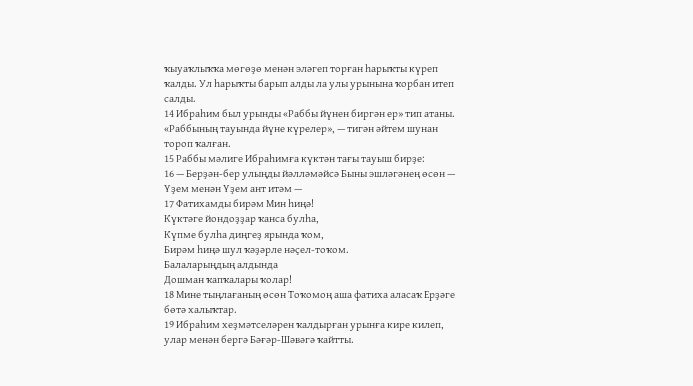ҡыуаҡлыҡҡа мөгөҙө менән эләгеп торған һарыҡты күреп ҡалды. Ул һарыҡты барып алды ла улы урынына ҡорбан итеп салды.
14 Ибраһим был урынды «Раббы йүнен биргән ер» тип атаны. «Раббының тауында йүне күрелер», — тигән әйтем шунан тороп ҡалған.
15 Раббы мәлиге Ибраһимға күктән тағы тауыш бирҙе:
16 — Берҙән-бер улыңды йәлләмәйсә Быны эшләгәнең өсөн —
Үҙем менән Үҙем ант итәм —
17 Фатихамды бирәм Мин һиңә!
Күктәге йондоҙҙар ҡанса булһа,
Күпме булһа диңгеҙ ярында ҡом,
Бирәм һиңә шул ҡәҙәрле нәҫел-тоҡом.
Балаларыңдың алдында
Дошман ҡапҡалары ҡолар!
18 Мине тыңлағаның өсөн Тоҡомоң аша фатиха аласаҡ Ерҙәге бөтә халыҡтар.
19 Ибраһим хеҙмәтселәрен ҡалдырған урынға кире килеп, улар менән бергә Бәғәр-Шәвәгә ҡайтты.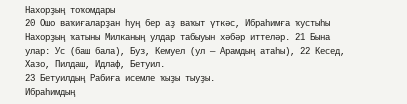Нахорҙың тоҡомдары
20 Ошо ваҡиғаларҙан һуң бер аҙ ваҡыт үткәс, Ибраһимға ҡустыһы Нахорҙың ҡатыны Милканың улдар табыуын хәбәр иттеләр. 21 Бына улар: Ус (баш бала), Буз, Кемуел (ул — Арамдың атаһы), 22 Кесед, Хазо, Пилдаш, Идлаф, Бетуил.
23 Бетуилдың Рабиға исемле ҡыҙы тыуҙы.
Ибраһимдың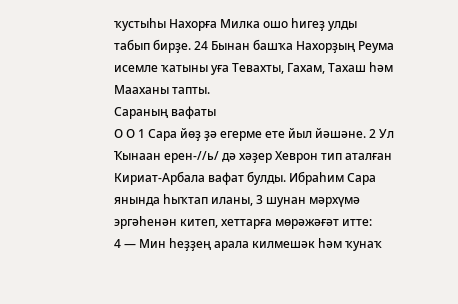ҡустыһы Нахорға Милка ошо һигеҙ улды табып бирҙе. 24 Бынан башҡа Нахорҙың Реума исемле ҡатыны уға Тевахты, Гахам, Тахаш һәм Мааханы тапты.
Сараның вафаты
О О 1 Сара йөҙ ҙә егерме ете йыл йәшәне. 2 Ул Ҡынаан ерен-//ь/ дә хәҙер Хеврон тип аталған Кириат-Арбала вафат булды. Ибраһим Сара янында һыҡтап иланы, 3 шунан мәрхүмә эргәһенән китеп, хеттарға мөрәжәғәт итте:
4 — Мин һеҙҙең арала килмешәк һәм ҡунаҡ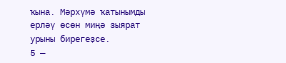ҡына. Мәрхүмә ҡатынымды ерләү өсөн миңә зыярат урыны бирегеҙсе.
5 —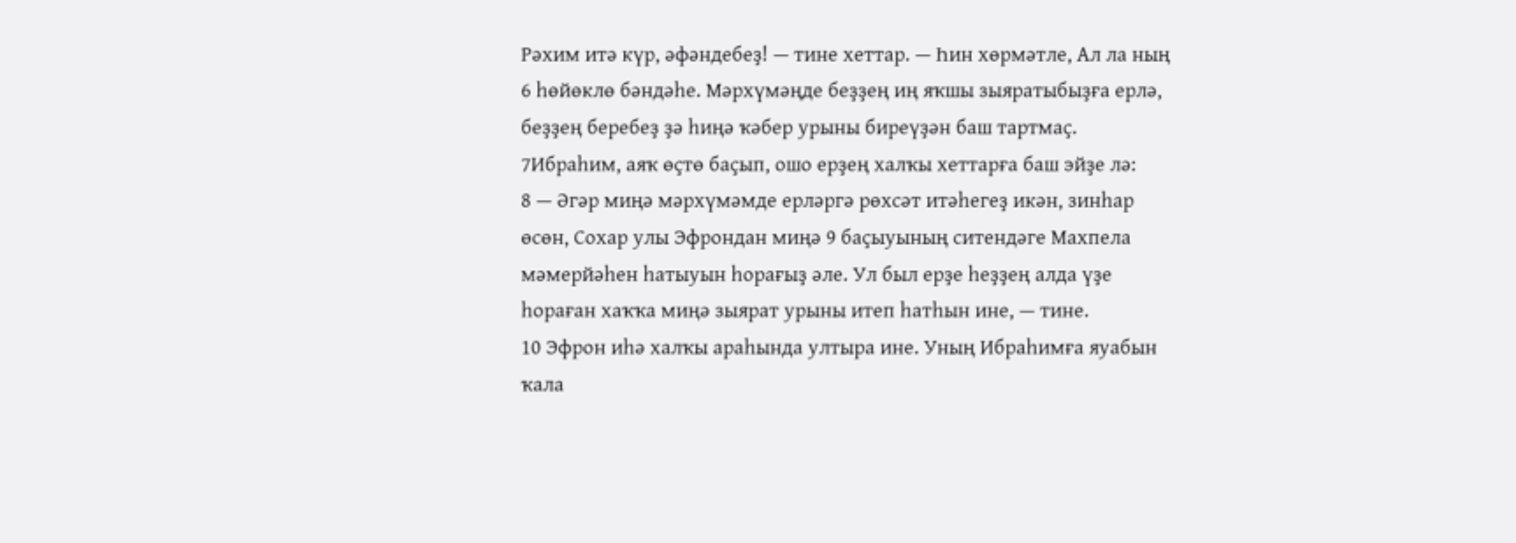Рәхим итә күр, әфәндебеҙ! — тине хеттар. — Һин хөрмәтле, Ал ла ның 6 һөйөклө бәндәһе. Мәрхүмәңде беҙҙең иң яҡшы зыяратыбыҙға ерлә, беҙҙең беребеҙ ҙә һиңә ҡәбер урыны биреүҙән баш тартмаҫ.
7Ибраһим, аяҡ өҫтө баҫып, ошо ерҙең халҡы хеттарға баш эйҙе лә:
8 — Әгәр миңә мәрхүмәмде ерләргә рөхсәт итәһегеҙ икән, зинһар өсөн, Сохар улы Эфрондан миңә 9 баҫыуының ситендәге Махпела мәмерйәһен һатыуын һорағыҙ әле. Ул был ерҙе һеҙҙең алда үҙе һораған хаҡҡа миңә зыярат урыны итеп һатһын ине, — тине.
10 Эфрон иһә халҡы араһында ултыра ине. Уның Ибраһимға яуабын ҡала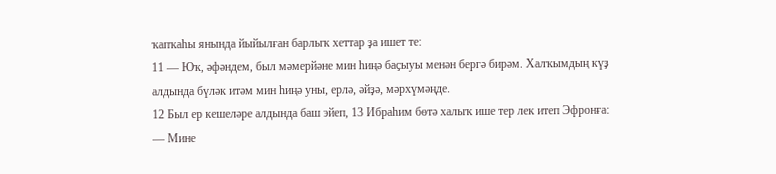ҡапҡаһы янында йыйылған барлыҡ хеттар ҙа ишет те:
11 — Юҡ, әфәндем, был мәмерйәне мин һиңә баҫыуы менән бергә бирәм. Халҡымдың күҙ алдында бүләк итәм мин һиңә уны, ерлә, әйҙә, мәрхүмәңде.
12 Был ер кешеләре алдында баш эйеп, 13 Ибраһим бөтә халыҡ ише тер лек итеп Эфронға:
— Мине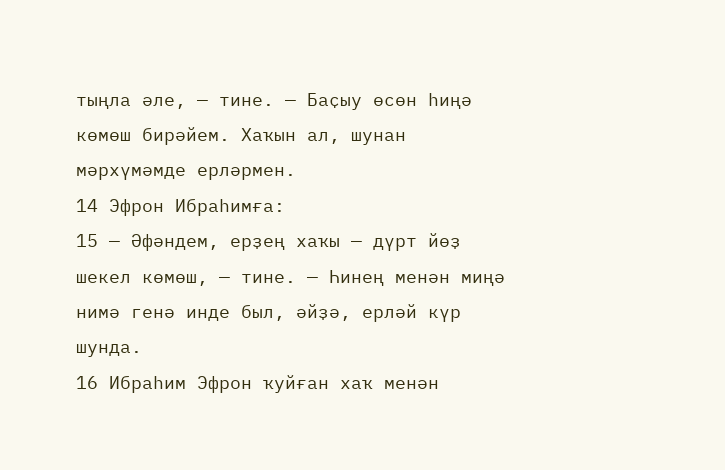тыңла әле, — тине. — Баҫыу өсөн һиңә көмөш бирәйем. Хаҡын ал, шунан мәрхүмәмде ерләрмен.
14 Эфрон Ибраһимға:
15 — Әфәндем, ерҙең хаҡы — дүрт йөҙ шекел көмөш, — тине. — Һинең менән миңә нимә генә инде был, әйҙә, ерләй күр шунда.
16 Ибраһим Эфрон ҡуйған хаҡ менән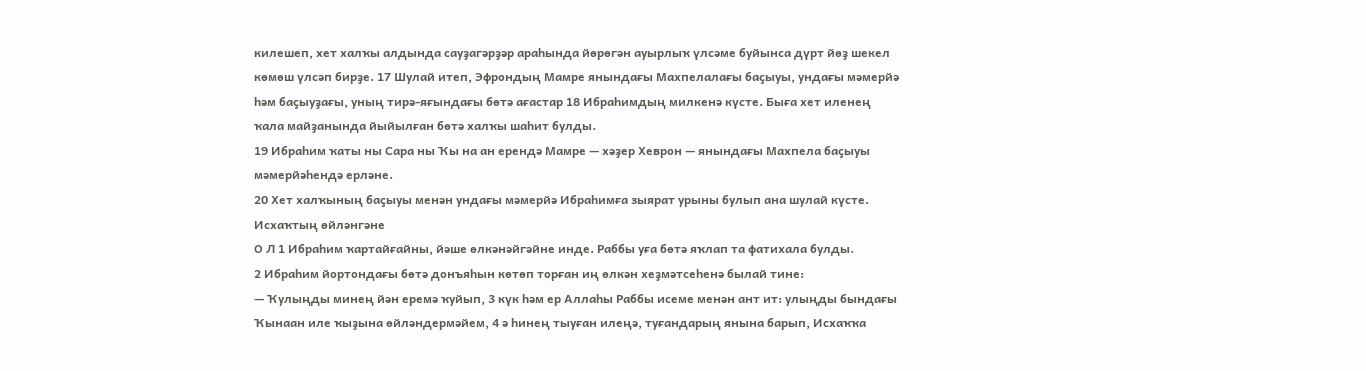килешеп, хет халҡы алдында сауҙагәрҙәр араһында йөрөгән ауырлыҡ үлсәме буйынса дүрт йөҙ шекел көмөш үлсәп бирҙе. 17 Шулай итеп, Эфрондың Мамре янындағы Махпелалағы баҫыуы, ундағы мәмерйә һәм баҫыуҙағы, уның тирә-яғындағы бөтә ағастар 18 Ибраһимдың милкенә күсте. Быға хет иленең ҡала майҙанында йыйылған бөтә халҡы шаһит булды.
19 Ибраһим ҡаты ны Сара ны Ҡы на ан ерендә Мамре — хәҙер Хеврон — янындағы Махпела баҫыуы мәмерйәһендә ерләне.
20 Хет халҡының баҫыуы менән ундағы мәмерйә Ибраһимға зыярат урыны булып ана шулай күсте.
Исхаҡтың өйләнгәне
О Л 1 Ибраһим ҡартайғайны, йәше өлкәнәйгәйне инде. Раббы уға бөтә яҡлап та фатихала булды.
2 Ибраһим йортондағы бөтә донъяһын көтөп торған иң өлкән хеҙмәтсеһенә былай тине:
— Ҡулыңды минең йән еремә ҡуйып, 3 күк һәм ер Аллаһы Раббы исеме менән ант ит: улыңды бындағы Ҡынаан иле ҡыҙына өйләндермәйем, 4 ә һинең тыуған илеңә, туғандарың янына барып, Исхаҡҡа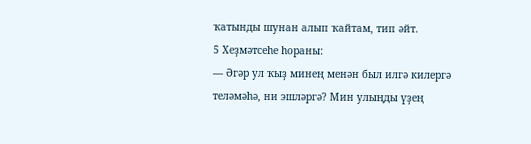ҡатынды шунан алып ҡайтам, тип әйт.
5 Хеҙмәтсеһе һораны:
— Әгәр ул ҡыҙ минең менән был илгә килергә теләмәһә, ни эшләргә? Мин улыңды үҙең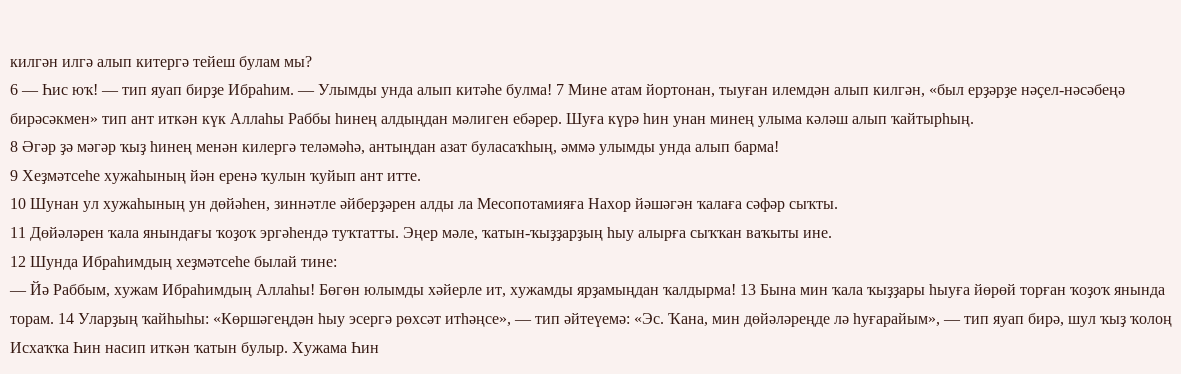килгән илгә алып китергә тейеш булам мы?
6 — Һис юҡ! — тип яуап бирҙе Ибраһим. — Улымды унда алып китәһе булма! 7 Мине атам йортонан, тыуған илемдән алып килгән, «был ерҙәрҙе нәҫел-нәсәбеңә бирәсәкмен» тип ант иткән күк Аллаһы Раббы һинең алдыңдан мәлиген ебәрер. Шуға күрә һин унан минең улыма кәләш алып ҡайтырһың.
8 Әгәр ҙә мәгәр ҡыҙ һинең менән килергә теләмәһә, антыңдан азат буласаҡһың, әммә улымды унда алып барма!
9 Хеҙмәтсеһе хужаһының йән еренә ҡулын ҡуйып ант итте.
10 Шунан ул хужаһының ун дөйәһен, зиннәтле әйберҙәрен алды ла Месопотамияға Нахор йәшәгән ҡалаға сәфәр сыҡты.
11 Дөйәләрен ҡала янындағы ҡоҙоҡ эргәһендә туҡтатты. Эңер мәле, ҡатын-ҡыҙҙарҙың һыу алырға сыҡҡан ваҡыты ине.
12 Шунда Ибраһимдың хеҙмәтсеһе былай тине:
— Йә Раббым, хужам Ибраһимдың Аллаһы! Бөгөн юлымды хәйерле ит, хужамды ярҙамыңдан ҡалдырма! 13 Бына мин ҡала ҡыҙҙары һыуға йөрөй торған ҡоҙоҡ янында торам. 14 Уларҙың ҡайһыһы: «Көршәгеңдән һыу эсергә рөхсәт итһәңсе», — тип әйтеүемә: «Эс. Ҡана, мин дөйәләреңде лә һуғарайым», — тип яуап бирә, шул ҡыҙ ҡолоң Исхаҡҡа Һин насип иткән ҡатын булыр. Хужама Һин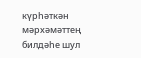күрһәткән мәрхәмәттең билдәһе шул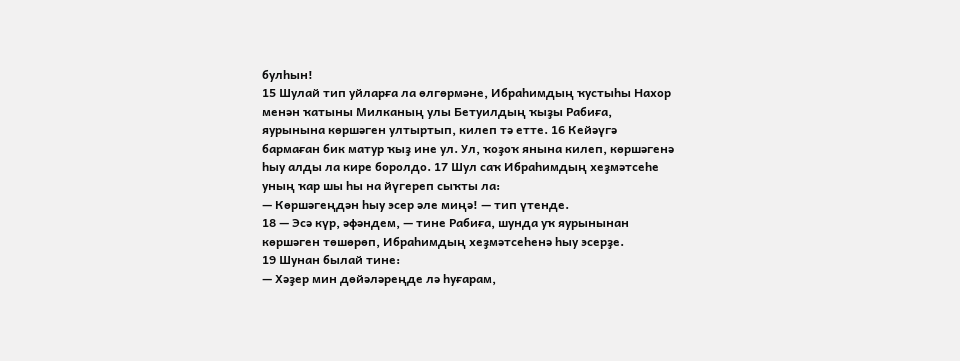булһын!
15 Шулай тип уйларға ла өлгөрмәне, Ибраһимдың ҡустыһы Нахор менән ҡатыны Милканың улы Бетуилдың ҡыҙы Рабиға, яурынына көршәген ултыртып, килеп тә етте. 16 Кейәүгә бармаған бик матур ҡыҙ ине ул. Ул, ҡоҙоҡ янына килеп, көршәгенә һыу алды ла кире боролдо. 17 Шул саҡ Ибраһимдың хеҙмәтсеһе уның ҡар шы һы на йүгереп сыҡты ла:
— Көршәгеңдән һыу эсер әле миңә! — тип үтенде.
18 — Эсә күр, әфәндем, — тине Рабиға, шунда уҡ яурынынан көршәген төшөрөп, Ибраһимдың хеҙмәтсеһенә һыу эсерҙе.
19 Шунан былай тине:
— Хәҙер мин дөйәләреңде лә һуғарам,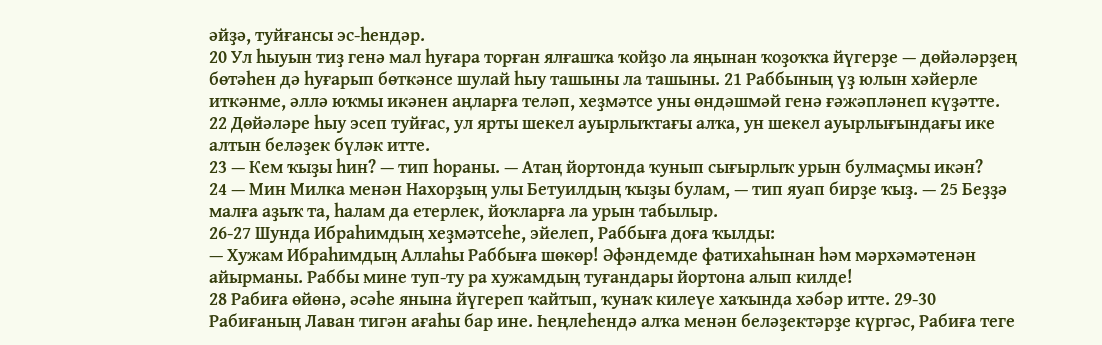әйҙә, туйғансы эс-һендәр.
20 Ул һыуын тиҙ генә мал һуғара торған ялғашҡа ҡойҙо ла яңынан ҡоҙоҡҡа йүгерҙе — дөйәләрҙең бөтәһен дә һуғарып бөткәнсе шулай һыу ташыны ла ташыны. 21 Раббының үҙ юлын хәйерле иткәнме, әллә юҡмы икәнен аңларға теләп, хеҙмәтсе уны өндәшмәй генә ғәжәпләнеп күҙәтте. 22 Дөйәләре һыу эсеп туйғас, ул ярты шекел ауырлыҡтағы алҡа, ун шекел ауырлығындағы ике алтын беләҙек бүләк итте.
23 — Кем ҡыҙы һин? — тип һораны. — Атаң йортонда ҡунып сығырлыҡ урын булмаҫмы икән?
24 — Мин Милка менән Нахорҙың улы Бетуилдың ҡыҙы булам, — тип яуап бирҙе ҡыҙ. — 25 Беҙҙә малға аҙыҡ та, һалам да етерлек, йоҡларға ла урын табылыр.
26-27 Шунда Ибраһимдың хеҙмәтсеһе, эйелеп, Раббыға доға ҡылды:
— Хужам Ибраһимдың Аллаһы Раббыға шөкөр! Әфәндемде фатихаһынан һәм мәрхәмәтенән айырманы. Раббы мине туп-ту ра хужамдың туғандары йортона алып килде!
28 Рабиға өйөнә, әсәһе янына йүгереп ҡайтып, ҡунаҡ килеүе хаҡында хәбәр итте. 29-30 Рабиғаның Лаван тигән ағаһы бар ине. Һеңлеһендә алҡа менән беләҙектәрҙе күргәс, Рабиға теге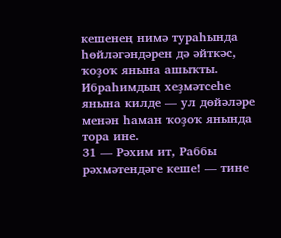кешенең нимә тураһында һөйләгәндәрен дә әйткәс, ҡоҙоҡ янына ашыҡты. Ибраһимдың хеҙмәтсеһе янына килде — ул дөйәләре менән һаман ҡоҙоҡ янында тора ине.
31 — Рәхим ит, Раббы рәхмәтендәге кеше! — тине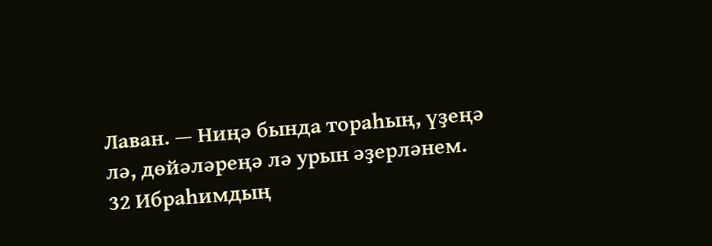Лаван. — Ниңә бында тораһың, үҙеңә лә, дөйәләреңә лә урын әҙерләнем.
32 Ибраһимдың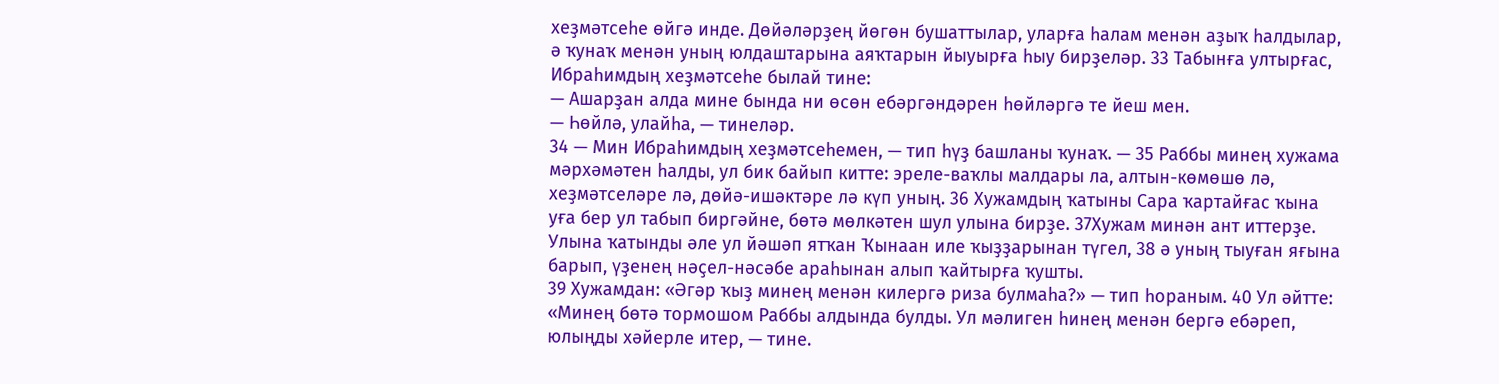хеҙмәтсеһе өйгә инде. Дөйәләрҙең йөгөн бушаттылар, уларға һалам менән аҙыҡ һалдылар, ә ҡунаҡ менән уның юлдаштарына аяҡтарын йыуырға һыу бирҙеләр. 33 Табынға ултырғас, Ибраһимдың хеҙмәтсеһе былай тине:
— Ашарҙан алда мине бында ни өсөн ебәргәндәрен һөйләргә те йеш мен.
— Һөйлә, улайһа, — тинеләр.
34 — Мин Ибраһимдың хеҙмәтсеһемен, — тип һүҙ башланы ҡунаҡ. — 35 Раббы минең хужама мәрхәмәтен һалды, ул бик байып китте: эреле-ваҡлы малдары ла, алтын-көмөшө лә, хеҙмәтселәре лә, дөйә-ишәктәре лә күп уның. 36 Хужамдың ҡатыны Сара ҡартайғас ҡына уға бер ул табып биргәйне, бөтә мөлкәтен шул улына бирҙе. 37Хужам минән ант иттерҙе. Улына ҡатынды әле ул йәшәп ятҡан Ҡынаан иле ҡыҙҙарынан түгел, 38 ә уның тыуған яғына барып, үҙенең нәҫел-нәсәбе араһынан алып ҡайтырға ҡушты.
39 Хужамдан: «Әгәр ҡыҙ минең менән килергә риза булмаһа?» — тип һораным. 40 Ул әйтте: «Минең бөтә тормошом Раббы алдында булды. Ул мәлиген һинең менән бергә ебәреп, юлыңды хәйерле итер, — тине.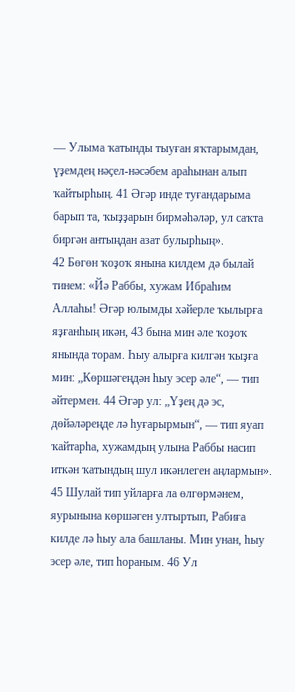— Улыма ҡатынды тыуған яҡтарымдан, үҙемдең нәҫел-нәсәбем араһынан алып ҡайтырһың. 41 Әгәр инде туғандарыма барып та, ҡыҙҙарын бирмәһәләр, ул саҡта биргән антыңдан азат булырһың».
42 Бөгөн ҡоҙоҡ янына килдем дә былай тинем: «Йә Раббы, хужам Ибраһим Аллаһы! Әгәр юлымды хәйерле ҡылырға яҙғанһың икән, 43 бына мин әле ҡоҙоҡ янында торам. Һыу алырға килгән ҡыҙға мин: „Көршәгеңдән һыу эсер әле“, — тип әйтермен. 44 Әгәр ул: „Үҙең дә эс, дөйәләреңде лә һуғарырмын“, — тип яуап ҡайтарһа, хужамдың улына Раббы насип иткән ҡатындың шул икәнлеген аңлармын».
45 Шулай тип уйларға ла өлгөрмәнем, яурынына көршәген ултыртып, Рабиға килде лә һыу ала башланы. Мин унан, һыу эсер әле, тип һораным. 46 Ул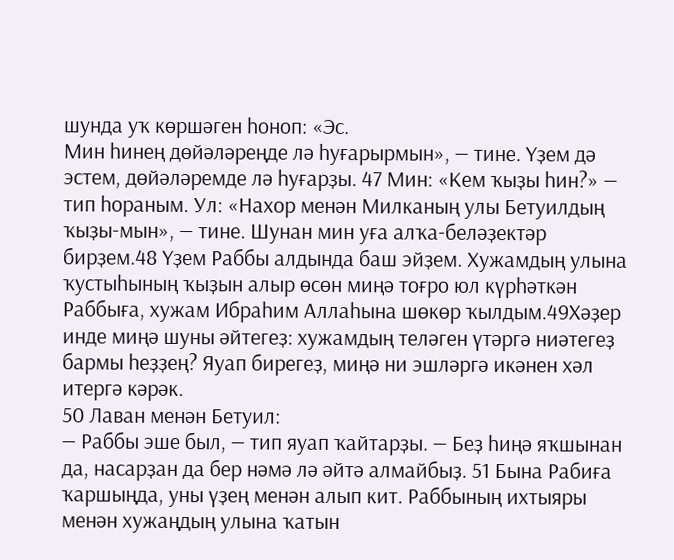шунда уҡ көршәген һоноп: «Эс.
Мин һинең дөйәләреңде лә һуғарырмын», — тине. Үҙем дә эстем, дөйәләремде лә һуғарҙы. 47 Мин: «Кем ҡыҙы һин?» — тип һораным. Ул: «Нахор менән Милканың улы Бетуилдың ҡыҙы-мын», — тине. Шунан мин уға алҡа-беләҙектәр бирҙем.48 Үҙем Раббы алдында баш эйҙем. Хужамдың улына ҡустыһының ҡыҙын алыр өсөн миңә тоғро юл күрһәткән Раббыға, хужам Ибраһим Аллаһына шөкөр ҡылдым.49Хәҙер инде миңә шуны әйтегеҙ: хужамдың теләген үтәргә ниәтегеҙ бармы һеҙҙең? Яуап бирегеҙ, миңә ни эшләргә икәнен хәл итергә кәрәк.
50 Лаван менән Бетуил:
— Раббы эше был, — тип яуап ҡайтарҙы. — Беҙ һиңә яҡшынан да, насарҙан да бер нәмә лә әйтә алмайбыҙ. 51 Бына Рабиға ҡаршыңда, уны үҙең менән алып кит. Раббының ихтыяры менән хужаңдың улына ҡатын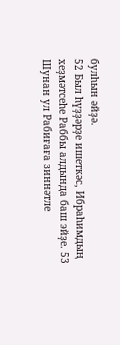булһын әйҙә.
52 Был һүҙҙәрҙе ишеткәс, Ибраһимдың хеҙмәтсеһе Раббы алдында баш эйҙе. 53 Шунан ул Рабиғаға зиннәтле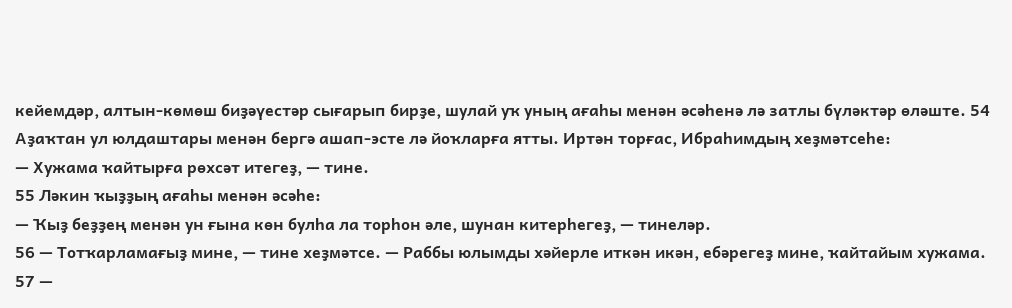кейемдәр, алтын-көмөш биҙәүестәр сығарып бирҙе, шулай уҡ уның ағаһы менән әсәһенә лә затлы бүләктәр өләште. 54 Аҙаҡтан ул юлдаштары менән бергә ашап-эсте лә йоҡларға ятты. Иртән торғас, Ибраһимдың хеҙмәтсеһе:
— Хужама ҡайтырға рөхсәт итегеҙ, — тине.
55 Ләкин ҡыҙҙың ағаһы менән әсәһе:
— Ҡыҙ беҙҙең менән ун ғына көн булһа ла торһон әле, шунан китерһегеҙ, — тинеләр.
56 — Тотҡарламағыҙ мине, — тине хеҙмәтсе. — Раббы юлымды хәйерле иткән икән, ебәрегеҙ мине, ҡайтайым хужама.
57 —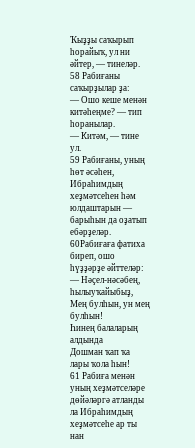Ҡыҙҙы саҡырып һорайыҡ, ул ни әйтер, — тинеләр.
58 Рабиғаны саҡырҙылар ҙа:
— Ошо кеше менән китәһеңме? — тип һоранылар.
— Китәм, — тине ул.
59 Рабиғаны, уның һөт әсәһен, Ибраһимдың хеҙмәтсеһен һәм юлдаштарын — барыһын да оҙатып ебәрҙеләр. 60Рабиғаға фатиха биреп, ошо һүҙҙәрҙе әйттеләр:
— Нәҫел-нәсәбең, һылыуҡайыбыҙ,
Мең булһын, ун мең булһын!
Һинең балаларың алдында
Дошман ҡап ҡа лары ҡола һын!
61 Рабиға менән уның хеҙмәтселәре дөйәләргә атланды ла Ибраһимдың хеҙмәтсеһе ар ты нан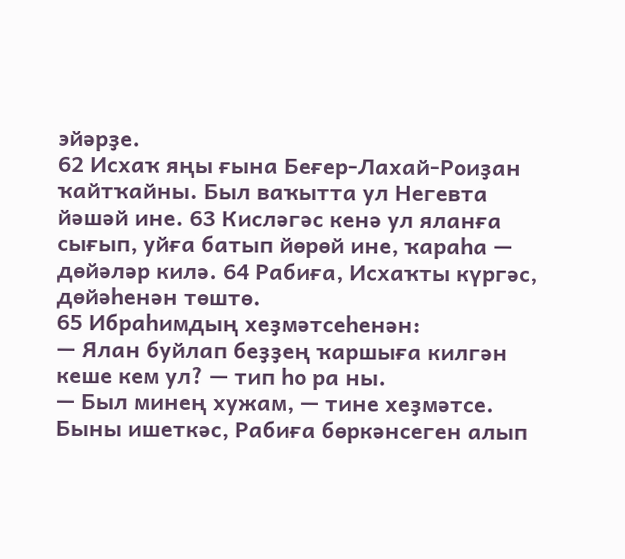эйәрҙе.
62 Исхаҡ яңы ғына Беғер-Лахай-Роиҙан ҡайтҡайны. Был ваҡытта ул Негевта йәшәй ине. 63 Кисләгәс кенә ул яланға сығып, уйға батып йөрөй ине, ҡараһа — дөйәләр килә. 64 Рабиға, Исхаҡты күргәс, дөйәһенән төштө.
65 Ибраһимдың хеҙмәтсеһенән:
— Ялан буйлап беҙҙең ҡаршыға килгән кеше кем ул? — тип һо ра ны.
— Был минең хужам, — тине хеҙмәтсе.
Быны ишеткәс, Рабиға бөркәнсеген алып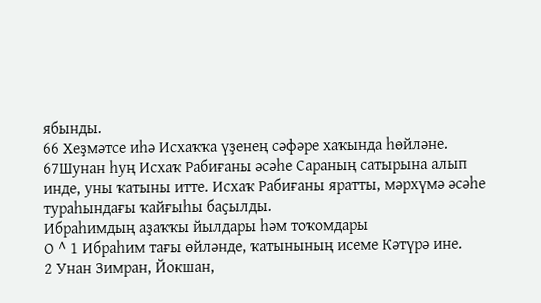ябынды.
66 Хеҙмәтсе иһә Исхаҡҡа үҙенең сәфәре хаҡында һөйләне.
67Шунан һуң Исхаҡ Рабиғаны әсәһе Сараның сатырына алып
инде, уны ҡатыны итте. Исхаҡ Рабиғаны яратты, мәрхүмә әсәһе тураһындағы ҡайғыһы баҫылды.
Ибраһимдың аҙаҡҡы йылдары һәм тоҡомдары
О ^ 1 Ибраһим тағы өйләнде, ҡатынының исеме Кәтүрә ине.
2 Унан Зимран, Йокшан,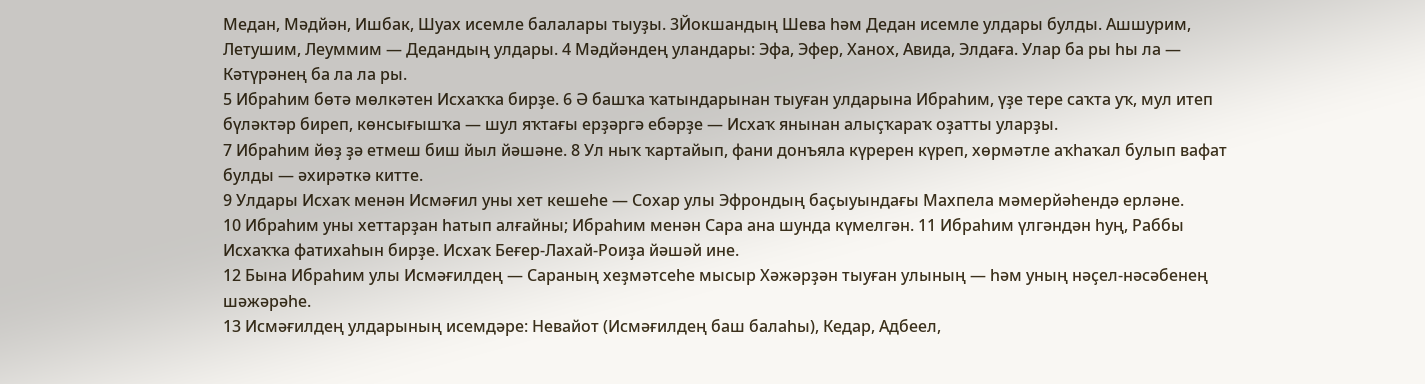Медан, Мәдйән, Ишбак, Шуах исемле балалары тыуҙы. 3Йокшандың Шева һәм Дедан исемле улдары булды. Ашшурим, Летушим, Леуммим — Дедандың улдары. 4 Мәдйәндең уландары: Эфа, Эфер, Ханох, Авида, Элдаға. Улар ба ры һы ла — Кәтүрәнең ба ла ла ры.
5 Ибраһим бөтә мөлкәтен Исхаҡҡа бирҙе. 6 Ә башҡа ҡатындарынан тыуған улдарына Ибраһим, үҙе тере саҡта уҡ, мул итеп бүләктәр биреп, көнсығышҡа — шул яҡтағы ерҙәргә ебәрҙе — Исхаҡ янынан алыҫҡараҡ оҙатты уларҙы.
7 Ибраһим йөҙ ҙә етмеш биш йыл йәшәне. 8 Ул ныҡ ҡартайып, фани донъяла күререн күреп, хөрмәтле аҡһаҡал булып вафат булды — әхирәткә китте.
9 Улдары Исхаҡ менән Исмәғил уны хет кешеһе — Сохар улы Эфрондың баҫыуындағы Махпела мәмерйәһендә ерләне.
10 Ибраһим уны хеттарҙан һатып алғайны; Ибраһим менән Сара ана шунда күмелгән. 11 Ибраһим үлгәндән һуң, Раббы Исхаҡҡа фатихаһын бирҙе. Исхаҡ Беғер-Лахай-Роиҙа йәшәй ине.
12 Бына Ибраһим улы Исмәғилдең — Сараның хеҙмәтсеһе мысыр Хәжәрҙән тыуған улының — һәм уның нәҫел-нәсәбенең шәжәрәһе.
13 Исмәғилдең улдарының исемдәре: Невайот (Исмәғилдең баш балаһы), Кедар, Адбеел,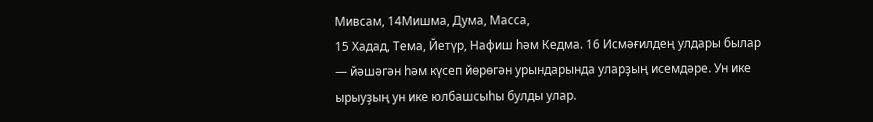Мивсам, 14Мишма, Дума, Масса,
15 Хадад, Тема, Йетүр, Нафиш һәм Кедма. 16 Исмәғилдең улдары былар — йәшәгән һәм күсеп йөрөгән урындарында уларҙың исемдәре. Ун ике ырыуҙың ун ике юлбашсыһы булды улар.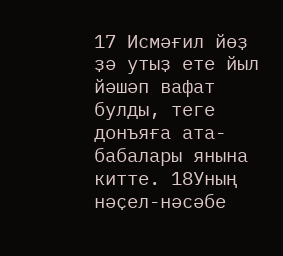17 Исмәғил йөҙ ҙә утыҙ ете йыл йәшәп вафат булды, теге донъяға ата-бабалары янына китте. 18Уның нәҫел-нәсәбе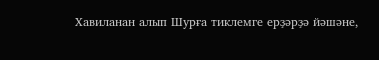Хавиланан алып Шурға тиклемге ерҙәрҙә йәшәне,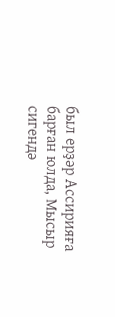был ерҙәр Ассирияға барған юлда, Мысыр сигендә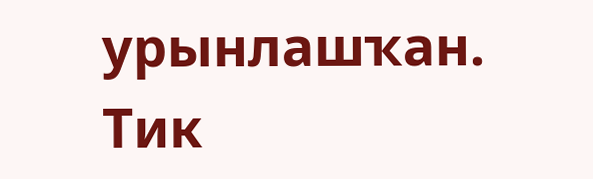урынлашҡан. Тик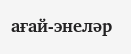ағай-энеләр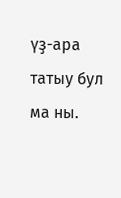үҙ-ара татыу бул ма ны.